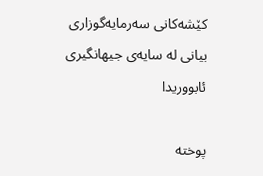كێشه‌كانى سه‌رمایه‌گوزارى بیانى له‌ سایه‌ى جیهانگیرى ئابووریدا

پوخته‌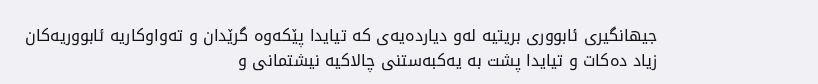جیهانگیرى ئابوورى بریتیه‌ له‌و دیارده‌یه‌ى كه‌ تیایدا پێكه‌وه‌ گرێدان و ته‌واوكاریه‌ ئابووریه‌كان زیاد ده‌كات و تیایدا پشت به‌ یه‌كبه‌ستنى چالاكیه‌ نیشتمانى و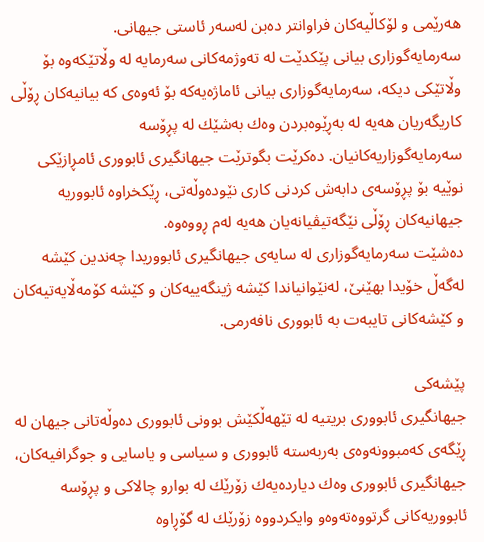هه‌رێمى و لۆكاڵیه‌كان فراوانتر ده‌بن له‌سه‌ر ئاستى جیهانى.
سه‌رمایه‌گوزارى بیانى پێكدێت له‌ ته‌وژمه‌كانى سه‌رمایه‌ له‌ وڵاتێكه‌وه‌ بۆ وڵاتێكى دیكه‌، سه‌رمایه‌گوزارى بیانى ئاماژه‌یه‌كه‌ بۆ ئه‌وه‌ى كه‌ بیانیه‌كان ڕۆڵى كاریگه‌ریان هه‌یه‌ له‌ به‌ڕێوه‌بردن وه‌ك به‌شێك له‌ پڕۆسه‌ سه‌رمایه‌گوزاریه‌كانیان. ده‌كرێت بگوترێت جیهانگیرى ئابوورى ئامڕازێكى نوێیه‌ بۆ پڕۆسه‌ى دابه‌ش كردنى كارى نێوده‌وڵه‌تى، ڕێكخراوه‌ ئابووریه‌ جیهانیه‌كان ڕۆڵى نێگه‌تیڤیانه‌یان هه‌یه‌ له‌م ڕووه‌وه‌.
ده‌شێت سه‌رمایه‌گوزارى له‌ سایه‌ى جیهانگیرى ئابووریدا چه‌ندین كێشه‌ له‌گه‌ڵ خۆیدا بهێنێ، له‌نێوانیاندا كێشه‌ ژینگه‌ییه‌كان و كێشه‌ كۆمه‌ڵایه‌تیه‌كان و كێشه‌كانى تایبه‌ت به‌ ئابوورى نافه‌رمى.

پێشه‌كى
جیهانگیرى ئابوورى بریتیه‌ له‌ تێهه‌ڵكێش بوونى ئابوورى ده‌وڵه‌تانى جیهان له‌ ڕێگه‌ى كه‌مبوونه‌وه‌ى به‌ربه‌سته‌ ئابوورى و سیاسى و یاسایى و جوگرافیه‌كان، جیهانگیرى ئابوورى وه‌ك دیارده‌یه‌ك زۆرێك له‌ بوارو چالاكى و پڕۆسه‌ ئابووریه‌كانى گرتووه‌ته‌وه‌و وایكردووه‌ زۆرێك له‌ گۆڕاوه‌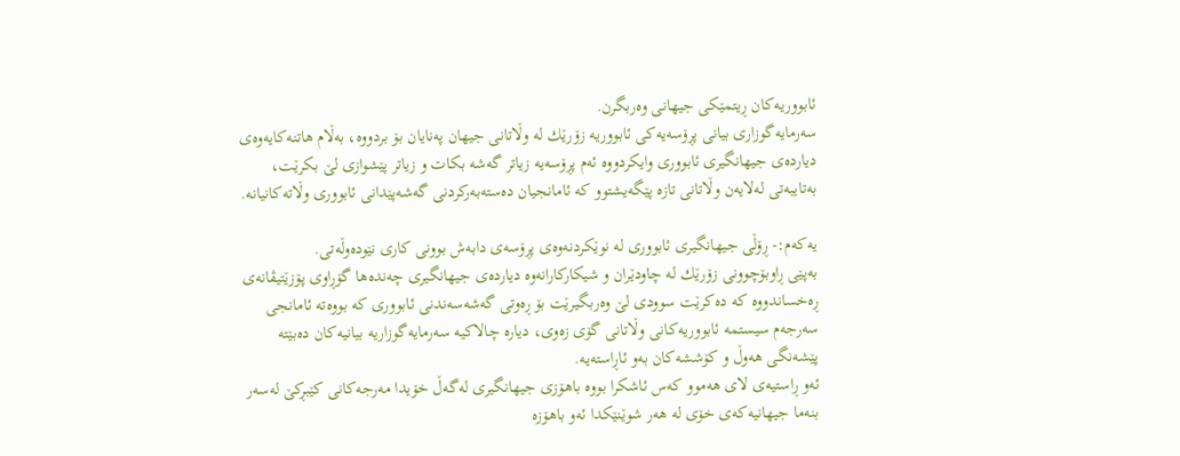ئابووریه‌كان ڕیتمێكى جیهانى وه‌ربگرن.
سه‌رمایه‌گوزارى بیانى پڕۆسه‌یه‌كى ئابووریه‌ زۆرێك له‌ وڵاتانى جیهان په‌نایان بۆ بردووه‌، به‌ڵام هاتنه‌كایه‌وه‌ى دیارده‌ى جیهانگیرى ئابوورى وایكردووه‌ ئه‌م پڕۆسه‌یه‌ زیاتر گه‌شه‌ بكات و زیاتر پێشوازى لێ بكرێت، به‌تایبه‌تى له‌لایه‌ن وڵاتانى تازه‌ پێگه‌یشتوو كه‌ ئامانجیان ده‌سته‌به‌ركردنى گه‌شه‌پێدانى ئابوورى وڵاته‌كانیانه‌.

یه‌كه‌م:- ڕۆڵى جیهانگیرى ئابوورى له‌ نوێكردنه‌وه‌ى پڕۆسه‌ى دابه‌ش بوونى كارى نێوده‌وڵه‌تى.
به‌پێى ڕاوبۆچوونى زۆرێك له‌ چاودێران و شیكاركارانه‌وه‌ دیارده‌ى جیهانگیرى چه‌نده‌ها گۆڕاوى پۆزێتیڤانه‌ى ڕه‌خساندووه‌ كه‌ ده‌كرێت سوودى لێ وه‌ربگیرێت بۆ ڕه‌وتى گه‌شه‌سه‌ندنى ئابوورى كه‌ بووه‌ته‌ ئامانجى سه‌رجه‌م سیستمه‌ ئابووریه‌كانى وڵاتانى گۆى زه‌وى، دیاره‌ چالاكیه‌ سه‌رمایه‌گوزاریه‌ بیانیه‌كان ده‌بێته‌ پێشه‌نگى هه‌وڵ و كۆششه‌كان به‌و ئاڕاسته‌یه‌.
ئه‌و ڕاستیه‌ى لاى هه‌موو كه‌س ئاشكرا بووه‌ باهۆزى جیهانگیرى له‌گه‌ڵ خۆیدا مه‌رجه‌كانى كێبڕكێ له‌سه‌ر بنه‌ما جیهانیه‌كه‌ى خۆى له‌ هه‌ر شوێنێكدا ئه‌و باهۆزه‌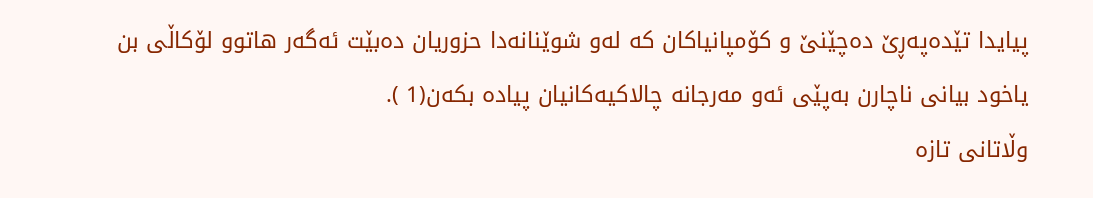پیایدا تێده‌په‌ڕێ ده‌چێنێ و كۆمپانیاكان كه‌ له‌و شوێنانه‌دا حزوریان ده‌بێت ئه‌گه‌ر هاتوو لۆكاڵى بن یاخود بیانى ناچارن به‌پێى ئه‌و مه‌رجانه‌ چالاكیه‌كانیان پیاده‌ بكه‌ن(1 ).
وڵاتانى تازه‌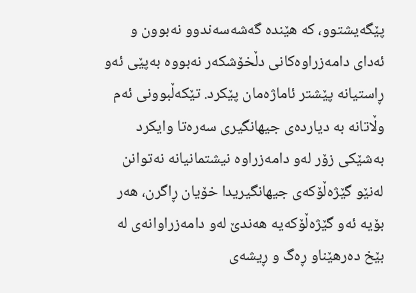پێگه‌یشتوو، كه‌ هێنده‌ گه‌شه‌سه‌ندوو نه‌بوون و ئه‌داى دامه‌زراوه‌كانى دڵخۆشكه‌ر نه‌بووه‌ به‌پێى ئه‌و ڕاستیانه‌ پێشتر ئاماژه‌مان پێكرد. تێكه‌ڵبوونى ئه‌م وڵاتانه‌ به‌ دیارده‌ى جیهانگیرى سه‌ره‌تا وایكرد به‌شێكى زۆر له‌و دامه‌زراوه‌ نیشتمانیانه‌ نه‌توانن له‌نێو گێژه‌ڵۆكه‌ى جیهانگیریدا خۆیان ڕاگرن، هه‌ر بۆیه‌ ئه‌و گێژه‌ڵۆكه‌یه‌ هه‌ندێ له‌و دامه‌زراوانه‌ى له‌ بێخ ده‌رهێناو ڕه‌گ و ڕیشه‌ى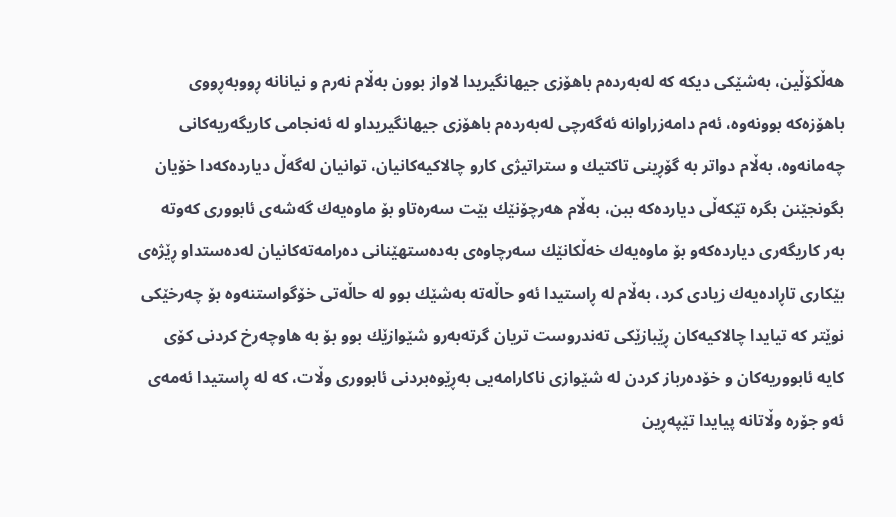هه‌ڵكۆڵین، به‌شێكى دیكه‌ كه‌ له‌به‌رده‌م باهۆزى جیهانگیریدا لاواز بوون به‌ڵام نه‌رم و نیانانه‌ ڕووبه‌ڕووى باهۆزه‌كه‌ بوونه‌وه‌، ئه‌م دامه‌زراوانه‌ ئه‌گه‌رچى له‌به‌رده‌م باهۆزى جیهانگیریداو له‌ ئه‌نجامى كاریگه‌ریه‌كانى چه‌مانه‌وه‌، به‌ڵام دواتر به‌ گۆڕینى تاكتیك و ستراتیژى كارو چالاكیه‌كانیان، توانیان له‌گه‌ڵ دیارده‌كه‌دا خۆیان بگونجێنن بگره‌ تێكه‌ڵى دیارده‌كه‌ ببن، به‌ڵام هه‌رچۆنێك بێت سه‌ره‌تاو بۆ ماوه‌یه‌ك گه‌شه‌ى ئابوورى كه‌وته‌ به‌ر كاریگه‌رى دیارده‌كه‌و بۆ ماوه‌یه‌ك خه‌ڵكانێك سه‌رچاوه‌ى به‌ده‌ستهێنانى ده‌رامه‌ته‌كانیان له‌ده‌ستداو ڕێژه‌ى بێكارى تاڕاده‌یه‌ك زیادى كرد، به‌ڵام له‌ ڕاستیدا ئه‌و حاڵه‌ته‌ به‌شێك بوو له‌ حاڵه‌تى خۆگواستنه‌وه‌ بۆ چه‌رخێكى نوێتر كه‌ تیایدا چالاكیه‌كان ڕێبازێكى ته‌ندروست تریان گرته‌به‌رو شێوازێك بوو بۆ به‌ هاوچه‌رخ كردنى كۆى كایه‌ ئابووریه‌كان و خۆده‌رباز كردن له‌ شێوازى ناكارامه‌یى به‌ڕێوه‌بردنى ئابوورى وڵات، كه‌ له‌ ڕاستیدا ئه‌مه‌ى ئه‌و جۆره‌ وڵاتانه‌ پیایدا تێپه‌ڕین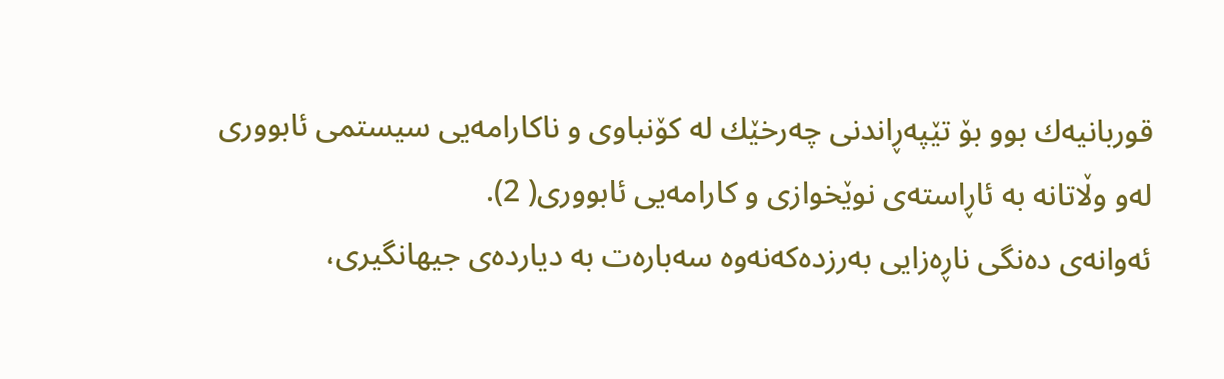قوربانیه‌ك بوو بۆ تێپه‌ڕاندنى چه‌رخێك له‌ كۆنباوى و ناكارامه‌یى سیستمى ئابوورى له‌و وڵاتانه‌ به‌ ئاڕاسته‌ى نوێخوازى و كارامه‌یى ئابوورى( 2).
ئه‌وانه‌ى ده‌نگى ناڕه‌زایى به‌رزده‌كه‌نه‌وه‌ سه‌باره‌ت به‌ دیارده‌ى جیهانگیرى،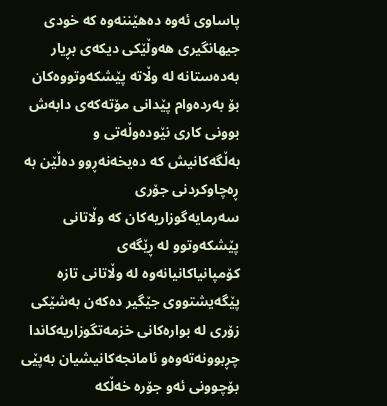پاساوى ئه‌وه‌ ده‌هێننه‌وه‌ كه‌ خودى جیهانگیرى هه‌وڵێكى دیكه‌ى بڕیار به‌ده‌ستانه‌ له‌ وڵاته‌ پێشكه‌وتووه‌كان بۆ به‌رده‌وام پێدانى مۆته‌كه‌ى دابه‌ش بوونى كارى نێوده‌وڵه‌تى و به‌ڵگه‌كانیش كه‌ ده‌یخه‌نه‌ڕوو ده‌ڵێن به‌ ڕه‌چاوكردنى جۆرى سه‌رمایه‌گوزاریه‌كان كه‌ وڵاتانى پێشكه‌وتوو له‌ ڕێگه‌ى كۆمپانیاكانیانه‌وه‌ له‌ وڵاتانى تازه‌ پێگه‌یشتووى جێگیر ده‌كه‌ن به‌شێكى زۆرى له‌ بواره‌كانى خزمه‌تگوزاریه‌كاندا چڕبوونه‌ته‌وه‌و ئامانجه‌كانیشیان به‌پێى بۆچوونى ئه‌و جۆره‌ خه‌ڵكه‌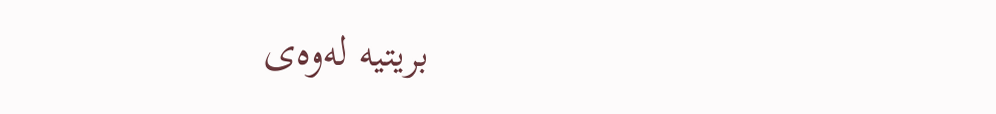بریتیه‌ له‌وه‌ى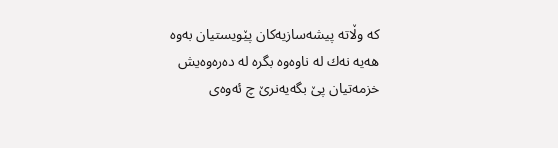كه‌ وڵاته‌ پیشه‌سازیه‌كان پێویستیان به‌وه‌ هه‌یه‌ نه‌ك له‌ ناوه‌وه‌ بگره‌ له‌ ده‌ره‌وه‌یش خزمه‌تیان پێ بگه‌یه‌نرێ چ ئه‌وه‌ى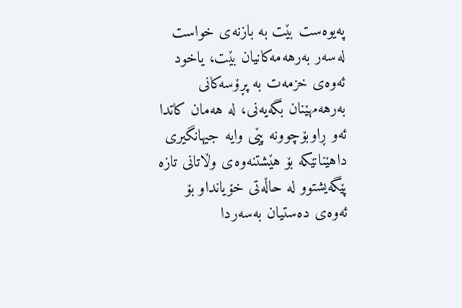په‌یوه‌ست بێت به‌ بازنه‌ى خواست له‌سه‌ر به‌رهه‌مه‌كانیان بێت، یاخود ئه‌وه‌ى خزمه‌ت به‌ پڕۆسه‌كانى به‌رهه‌مهێنان بگه‌یه‌نى، له‌ هه‌مان كاتدا ئه‌و ڕاوبۆچوونه‌ پێى وایه‌ جیهانگیرى داهێنانێكه‌ بۆ هێشتنه‌وه‌ى وڵاتانى تازه‌ پێگه‌یشتوو له‌ حاڵه‌تى خۆیانداو بۆ ئه‌وه‌ى ده‌ستیان به‌سه‌ردا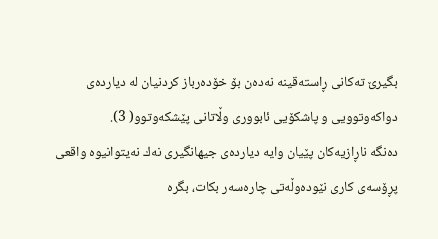بگیرێ ته‌كانى ڕاسته‌قینه‌ نه‌ده‌ن بۆ خۆده‌رباز كردنیان له‌ دیارده‌ى دواكه‌وتوویى و پاشكۆیى ئابوورى وڵاتانى پێشكه‌وتوو( 3).
ده‌نگه‌ ناڕازیه‌كان پێیان وایه‌ دیارده‌ى جیهانگیرى نه‌ك نه‌یتوانیوه‌ واقعى پڕۆسه‌ى كارى نێوده‌وڵه‌تى چاره‌سه‌ر بكات، بگره‌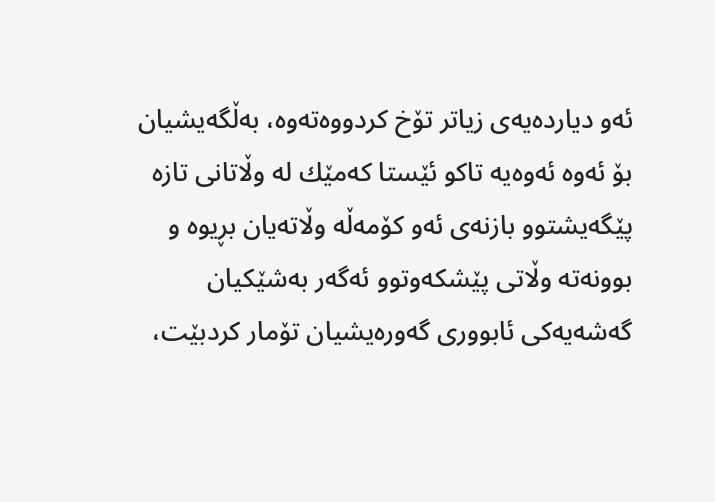ئه‌و دیارده‌یه‌ى زیاتر تۆخ كردووه‌ته‌وه‌، به‌ڵگه‌یشیان بۆ ئه‌وه‌ ئه‌وه‌یه‌ تاكو ئێستا كه‌مێك له‌ وڵاتانى تازه‌ پێگه‌یشتوو بازنه‌ى ئه‌و كۆمه‌ڵه‌ وڵاته‌یان بڕیوه‌ و بوونه‌ته‌ وڵاتى پێشكه‌وتوو ئه‌گه‌ر به‌شێكیان گه‌شه‌یه‌كى ئابوورى گه‌وره‌یشیان تۆمار كردبێت،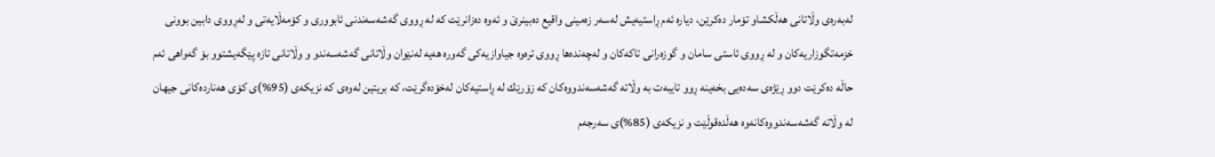له‌به‌ره‌ى وڵاتانى هه‌ڵكشاو تۆمار ده‌كرێن، دیاره‌ ئه‌م ڕاستیه‌یش له‌سه‌ر زه‌مینى واقیع ده‌بینرێ و ئه‌وه‌ ده‌زانرێت كه‌ له‌ ڕووى گه‌شه‌سه‌ندنى ئابوورى و كۆمه‌ڵایه‌تى و له‌ڕووى دابین بوونى خزمه‌تگوزاریه‌كان و له‌ ڕووى ئاستى سامان و گوزه‌رانى تاكه‌كان و له‌چه‌نده‌ها ڕووى تره‌وه‌ جیاوازیه‌كى گه‌وره‌ هه‌یه‌ له‌نێوان وڵاتانى گه‌شه‌سه‌ندو و وڵاتانى تازه‌ پێگه‌یشتوو بۆ گه‌واهى ئه‌م حاڵه‌ ده‌كرێت دوو ڕێژه‌ى سه‌ده‌یى بخه‌ینه‌ ڕوو تایبه‌ت به‌ وڵاته‌ گه‌شه‌سه‌ندووه‌كان كه‌ زۆرێك له‌ ڕاستیه‌كان له‌خۆده‌گرێت، كه‌ بریتین له‌وه‌ى كه‌ نزیكه‌ى (95%)ى كۆى هه‌نارده‌كانى جیهان له‌ وڵاته‌ گه‌شه‌سه‌ندووه‌كانه‌وه‌ هه‌ڵده‌قوڵێت و نزیكه‌ى (85%)ى سه‌رجه‌م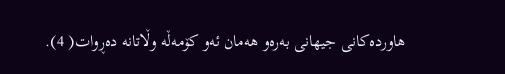هاورده‌كانى جیهانى به‌ره‌و هه‌مان ئه‌و كۆمه‌ڵه‌ وڵاتانه‌ ده‌ڕوات( 4).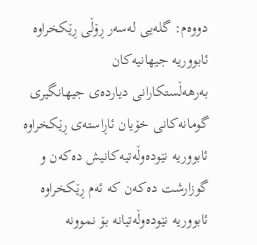دووه‌م: گله‌یى له‌سه‌ر ڕۆڵى ڕێكخراوه‌ ئابووریه‌ جیهانیه‌كان
به‌رهه‌ڵستكارانى دیارده‌ى جیهانگیرى گومانه‌كانى خۆیان ئاڕاسته‌ى ڕێكخراوه‌ ئابووریه‌ نێوده‌وڵه‌تیه‌كانیش ده‌كه‌ن و گوزارشت ده‌كه‌ن كه‌ ئه‌م ڕێكخراوه‌ ئابووریه‌ نێوده‌وڵه‌تیانه‌ بۆ نموونه‌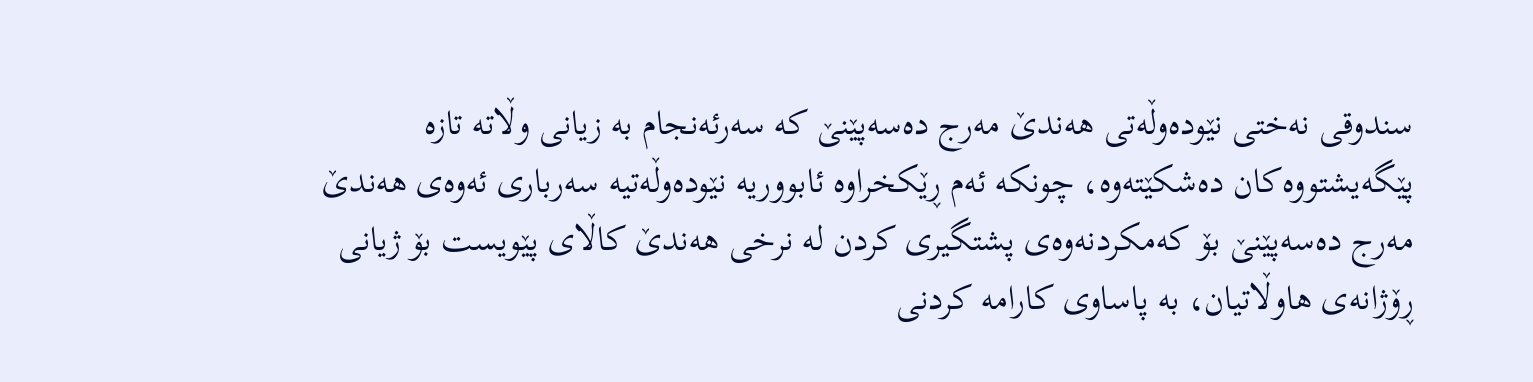سندوقى نه‌ختى نێوده‌وڵه‌تى هه‌ندێ مه‌رج ده‌سه‌پێنێ كه‌ سه‌رئه‌نجام به‌ زیانى وڵاته‌ تازه‌ پێگه‌یشتووه‌كان ده‌شكێته‌وه‌، چونكه‌ ئه‌م ڕێكخراوه‌ ئابووریه‌ نێوده‌وڵه‌تیه‌ سه‌ربارى ئه‌وه‌ى هه‌ندێ مه‌رج ده‌سه‌پێنێ بۆ كه‌مكردنه‌وه‌ى پشتگیرى كردن له‌ نرخى هه‌ندێ كاڵاى پێویست بۆ ژیانى ڕۆژانه‌ى هاوڵاتیان، به‌ پاساوى كارامه‌ كردنى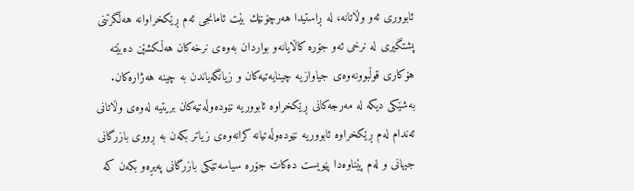ئابوورى ئه‌و وڵاتانه‌، له‌ ڕاستیدا هه‌رچۆنێك بێت ئامانجى ئه‌م ڕێكخراوانه‌ هه‌ڵگرتنى پشتگیرى له‌ نرخى ئه‌و جۆره‌ كاڵایانه‌و بواردان به‌وه‌ى نرخه‌كان هه‌ڵكشێن ده‌بێته‌ هۆكارى قوڵبوونه‌وه‌ى جیاوازیه‌ چینایه‌تیه‌كان و زیانگه‌یاندن به‌ چینه‌ هه‌ژاره‌كان.
به‌شێكى دیكه‌ له‌ مه‌رجه‌كانى ڕێكخراوه‌ ئابووریه‌ نێوده‌وڵه‌تیه‌كان بریتیه‌ له‌وه‌ى وڵاتانى ئه‌ندام له‌م ڕێكخراوه‌ ئابووریه‌ نێوده‌وڵه‌تیانه‌ كرانه‌وه‌ى زیاتر بكه‌ن به‌ ڕووى بازرگانى جیهانى و له‌م پێناوه‌دا پێویست ده‌كات جۆره‌ سیاسه‌تێكى بازرگانى په‌یڕه‌و بكه‌ن كه‌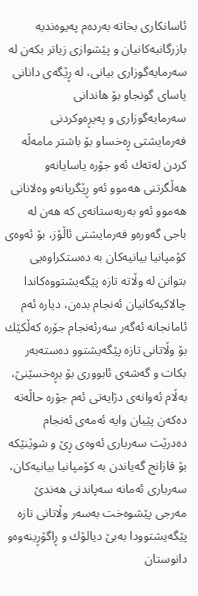ئاسانكارى بخاته‌ به‌رده‌م په‌یوه‌ندیه‌ بازرگانیه‌كانیان و پێشوازى زیاتر بكه‌ن له‌ سه‌رمایه‌گوزارى بیانى، له‌ ڕێگه‌ى دانانى یاساى گونجاو بۆ هاندانى سه‌رمایه‌گوزارى و په‌یڕه‌وكردنى فه‌رمایشتى ڕه‌خساو بۆ باشتر مامه‌ڵه‌ كردن له‌ته‌ك ئه‌و جۆره‌ یاسایانه‌و هه‌ڵگرتنى هه‌موو ئه‌و ڕێگریانه‌و وه‌لانانى هه‌موو ئه‌و به‌ربه‌ستانه‌ى كه‌ هه‌ن له‌ باجى گه‌وره‌و فه‌رمایشتى ئاڵۆز، بۆ ئه‌وه‌ى كۆمپانیا بیانیه‌كان به‌ ده‌ستكراوه‌یى بتوانن له‌ وڵاته‌ تازه‌ پێگه‌یشتووه‌كاندا چالاكیه‌كانیان ئه‌نجام بده‌ن، دیاره‌ ئه‌م ئامانجانه‌ ئه‌گه‌ر سه‌رئه‌نجام جۆره‌ كه‌ڵكێك بۆ وڵاتانى تازه‌ پێگه‌یشتوو ده‌سته‌به‌ر بكات و گه‌شه‌ى ئابوورى بۆ بڕه‌خسێنێ، به‌ڵام ئه‌وانه‌ى دژایه‌تى ئه‌م جۆره‌ حاڵه‌ته‌ ده‌كه‌ن پێیان وایه‌ ئه‌مه‌ى ئه‌نجام ده‌درێت سه‌ربارى ئه‌وه‌ى ڕێ و شوێنێكه‌ بۆ قازانج گه‌یاندن به‌ كۆمپانیا بیانیه‌كان، سه‌ربارى ئه‌مانه‌ سه‌پاندنى هه‌ندێ مه‌رجى پێشوه‌خت به‌سه‌ر وڵاتانى تازه‌ پێگه‌یشتوودا به‌بێ دیالۆك و ڕاگۆڕینه‌وه‌و دانوستان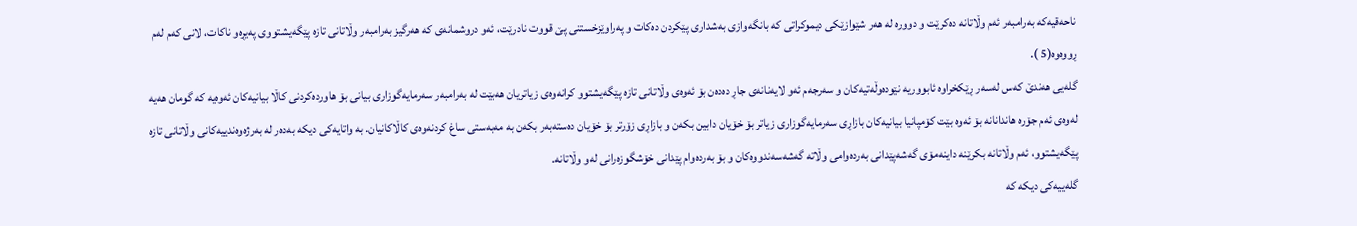ناحه‌قیه‌كه‌ به‌رامبه‌ر ئه‌م وڵاتانه‌ ده‌كرێت و دووره‌ له‌ هه‌ر شێوازێكى دیموكراتى كه‌ بانگه‌وازى به‌شدارى پێكردن ده‌كات و په‌راوێزخستنى پێ قووت نادرێت، ئه‌و دروشمانه‌ى كه‌ هه‌رگیز به‌رامبه‌ر وڵاتانى تازه‌ پێگه‌یشتووى په‌یڕه‌و ناكات، لانى كه‌م له‌م ڕووه‌وه‌(5 ).
گله‌یى هه‌ندێ كه‌س له‌سه‌ر ڕێكخراوه‌ ئابووریه‌ نێوده‌وڵه‌تیه‌كان و سه‌رجه‌م ئه‌و لایه‌نانه‌ى جاڕ ده‌ده‌ن بۆ ئه‌وه‌ى وڵاتانى تازه‌ پێگه‌یشتوو كرانه‌وه‌ى زیاتریان هه‌بێت له‌ به‌رامبه‌ر سه‌رمایه‌گوزارى بیانى بۆ هاورده‌كردنى كاڵا بیانیه‌كان ئه‌وه‌یه‌ كه‌ گومان هه‌یه‌ له‌وه‌ى ئه‌م جۆره‌ هاندانانه‌ بۆ ئه‌وه‌ بێت كۆمپانیا بیانیه‌كان بازاڕى سه‌رمایه‌گوزارى زیاتر بۆ خۆیان دابین بكه‌ن و بازاڕى زۆرتر بۆ خۆیان ده‌سته‌به‌ر بكه‌ن به‌ مه‌به‌ستى ساغ كردنه‌وه‌ى كاڵاكانیان. به‌ واتایه‌كى دیكه‌ به‌ده‌ر له‌ به‌رژه‌وه‌ندییه‌كانى وڵاتانى تازه‌ پێگه‌یشتوو، ئه‌م وڵاتانه‌ بكرێنه‌ داینه‌مۆى گه‌شه‌پێدانى به‌رده‌وامى وڵاته‌ گه‌شه‌سه‌ندووه‌كان و بۆ به‌رده‌وام پێدانى خۆشگوزه‌رانى له‌و وڵاتانه‌.
گله‌ییه‌كى دیكه‌ كه‌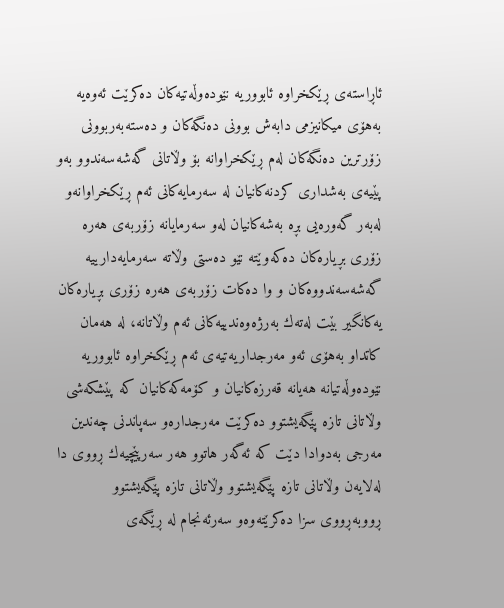ئاڕاسته‌ى ڕێكخراوه‌ ئابووریه‌ نێوده‌وڵه‌تیه‌كان ده‌كرێت ئه‌وه‌یه‌ به‌هۆى میكانیزمى دابه‌ش بوونى ده‌نگه‌كان و ده‌سته‌به‌ربوونى زۆرترین ده‌نگه‌كان له‌م ڕێكخراوانه‌ بۆ وڵاتانى گه‌شه‌سه‌ندوو به‌و پێیه‌ى به‌شدارى كردنه‌كانیان له‌ سه‌رمایه‌كانى ئه‌م ڕێكخراوانه‌و له‌به‌ر گه‌وره‌یى بڕه‌ به‌شه‌كانیان له‌و سه‌رمایانه‌ زۆربه‌ى هه‌ره‌ زۆرى بڕیاره‌كان ده‌كه‌وێته‌ نێو ده‌ستى وڵاته‌ سه‌رمایه‌دارییه‌ گه‌شه‌سه‌ندووه‌كان و وا ده‌كات زۆربه‌ى هه‌ره‌ زۆرى بڕیاره‌كان یه‌كانگیر بێت له‌ته‌ك به‌رژه‌وه‌ندییه‌كانى ئه‌م وڵاتانه‌، له‌ هه‌مان كاتداو به‌هۆى ئه‌و مه‌رجداریه‌تیه‌ى ئه‌م ڕێكخراوه‌ ئابووریه‌ نێوده‌وڵه‌تیانه‌ هه‌یانه‌ قه‌رزه‌كانیان و كۆمه‌كه‌كانیان كه‌ پێشكه‌شى وڵاتانى تازه‌ پێگه‌یشتوو ده‌كرێت مه‌رجداره‌و سه‌پاندنى چه‌ندین مه‌رجى به‌دوادا دێت كه‌ ئه‌گه‌ر هاتوو هه‌ر سه‌رپێچیه‌ك ڕووى دا له‌لایه‌ن وڵاتانى تازه‌ پێگه‌یشتوو وڵاتانى تازه‌ پێگه‌یشتوو ڕووبه‌ڕووى سزا ده‌كرێته‌وه‌و سه‌رئه‌نجام له‌ ڕێگه‌ى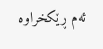ئه‌م ڕێكخراوه‌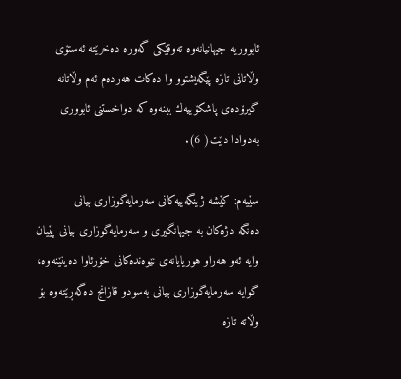ئابووریه‌ جیهانیانه‌وه‌ ته‌وقێكى گه‌وره‌ ده‌خرێته‌ ئه‌ستۆى وڵاتانى تازه‌ پێگه‌یشتوو وا ده‌كات هه‌رده‌م ئه‌م وڵاتانه‌ گیرۆده‌ى پاشكۆییه‌ك ببنه‌وه‌ كه‌ دواخستنى ئابوورى به‌دوادا دێت( 6).

سێیه‌م: كێشه‌ ژینگه‌ییه‌كانى سه‌رمایه‌گوزارى بیانى
ده‌نگه‌ دژه‌كان به‌ جیهانگیرى و سه‌رمایه‌گوزارى بیانى پێیان وایه‌ ئه‌و هه‌راو هوریایانه‌ى نێوه‌نده‌كانى خۆرئاوا ده‌ینێنه‌وه‌، گوایه‌ سه‌رمایه‌گوزارى بیانى به‌سودو قازانج ده‌گه‌ڕێته‌وه‌ بۆ وڵاته‌ تازه‌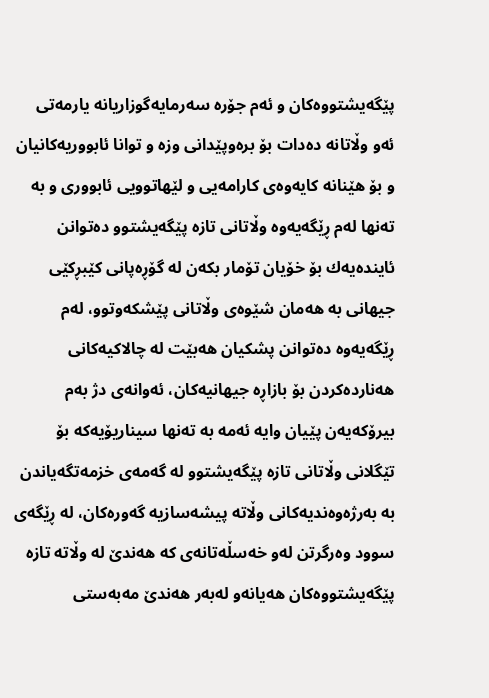پێگه‌یشتووه‌كان و ئه‌م جۆره‌ سه‌رمایه‌گوزاریانه‌ یارمه‌تى ئه‌و وڵاتانه‌ ده‌دات بۆ بره‌وپێدانى وزه‌ و توانا ئابووریه‌كانیان و بۆ هێنانه‌ كایه‌وه‌ى كارامه‌یى و لێهاتوویى ئابوورى و به‌ ته‌نها له‌م ڕێگه‌یه‌وه‌ وڵاتانى تازه‌ پێگه‌یشتوو ده‌توانن ئاینده‌یه‌ك بۆ خۆیان تۆمار بكه‌ن له‌ گۆڕه‌پانى كێبڕكێى جیهانى به‌ هه‌مان شێوه‌ى وڵاتانى پێشكه‌وتوو، له‌م ڕێگه‌یه‌وه‌ ده‌توانن پشكیان هه‌بێت له‌ چالاكیه‌كانى هه‌نارده‌كردن بۆ بازاڕه‌ جیهانیه‌كان، ئه‌وانه‌ى دژ به‌م بیرۆكه‌یه‌ن پێیان وایه‌ ئه‌مه‌ به‌ ته‌نها سیناریۆیه‌كه‌ بۆ تێگلانى وڵاتانى تازه‌ پێگه‌یشتوو له‌ گه‌مه‌ى خزمه‌تگه‌یاندن به‌ به‌رژه‌وه‌ندیه‌كانى وڵاته‌ پیشه‌سازیه‌ گه‌وره‌كان، له‌ ڕێگه‌ى سوود وه‌رگرتن له‌و خه‌سڵه‌تانه‌ى كه‌ هه‌ندێ له‌ وڵاته‌ تازه‌ پێگه‌یشتووه‌كان هه‌یانه‌و له‌به‌ر هه‌ندێ مه‌به‌ستى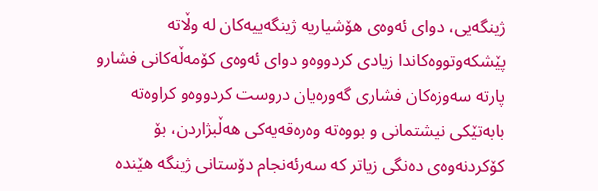ژینگه‌یى، دواى ئه‌وه‌ى هۆشیاریه‌ ژینگه‌ییه‌كان له‌ وڵاته‌ پێشكه‌وتووه‌كاندا زیادى كردووه‌و دواى ئه‌وه‌ى كۆمه‌ڵه‌كانى فشارو پارته‌ سه‌وزه‌كان فشاری گه‌وره‌یان دروست كردووه‌و كراوه‌ته‌ بابه‌تێكى نیشتمانى و بووه‌ته‌ وه‌ره‌قه‌یه‌كى هه‌ڵبژاردن، بۆ كۆكردنه‌وه‌ى ده‌نگى زیاتر كه‌ سه‌رئه‌نجام دۆستانى ژینگه‌ هێنده‌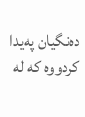ده‌نگیان په‌یدا كردووه‌ كه‌ له‌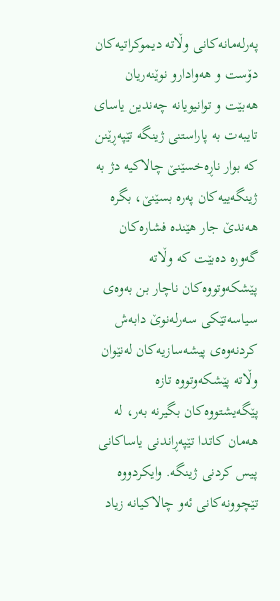په‌رله‌مانه‌كانى وڵاته‌ دیموكراتیه‌كان دۆست و هه‌وادارو نوێنه‌ریان هه‌بێت و توانیویانه‌ چه‌ندین یاساى تایبه‌ت به‌ پاراستنى ژینگه‌ تێپه‌ڕێنن كه‌ بوار ناڕه‌خسێنێ چالاكیه‌ دژ به‌ ژینگه‌ییه‌كان په‌ره‌ بسێنێ، بگره‌ هه‌ندێ جار هێنده‌ فشاره‌كان گه‌وره‌ ده‌بێت كه‌ وڵاته‌ پێشكه‌وتووه‌كان ناچار بن به‌وه‌ى سیاسه‌تێكى سه‌رله‌نوێ دابه‌ش كردنه‌وه‌ى پیشه‌سازیه‌كان له‌نێوان وڵاته‌ پێشكه‌وتووه‌ تازه‌ پێگه‌یشتووه‌كان بگیرنه‌ به‌ر، له‌ هه‌مان كاتدا تێپه‌ڕاندنى یاساكانى پیس كردنى ژینگه‌. وایكردووه‌ تێچوونه‌كانى ئه‌و چالاكیانه‌ زیاد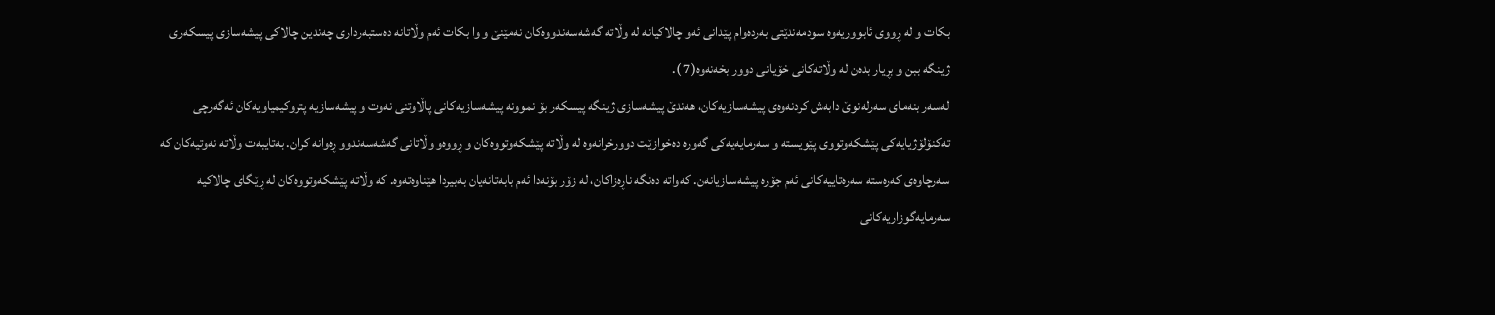بكات و له‌ ڕووى ئابووریه‌وه‌ سودمه‌ندێتى به‌رده‌وام پێدانى ئه‌و چالاكیانه‌ له‌ وڵاته‌ گه‌شه‌سه‌ندووه‌كان نه‌مێنێ و وا بكات ئه‌م وڵاتانه‌ ده‌ستبه‌ردارى چه‌ندین چالاكى پیشه‌سازى پیسكه‌رى ژینگه‌ ببن و بڕیار بده‌ن له‌ وڵاته‌كانى خۆیانى دوور بخه‌نه‌وه‌(7 ).
له‌سه‌ر بنه‌ماى سه‌رله‌نوێ دابه‌ش كردنه‌وه‌ى پیشه‌سازیه‌كان، هه‌ندێ پیشه‌سازى ژینگه‌ پیسكه‌ر بۆ نموونه‌ پیشه‌سازیه‌كانى پاڵاوتنى نه‌وت و پیشه‌سازیه‌ پتروكیمیاویه‌كان ئه‌گه‌رچى ته‌كنۆلۆژیایه‌كى پێشكه‌وتووى پێویسته‌ و سه‌رمایه‌یه‌كى گه‌وره‌ ده‌خوازێت دوورخرانه‌وه‌ له‌ وڵاته‌ پێشكه‌وتووه‌كان و ڕووه‌و وڵاتانى گه‌شه‌سه‌ندوو ڕه‌وانه‌ كران. به‌تایبه‌ت وڵاته‌ نه‌وتیه‌كان كه‌ سه‌رچاوه‌ى كه‌ره‌سته‌ سه‌ره‌تاییه‌كانى ئه‌م جۆره‌ پیشه‌سازیانه‌ن. كه‌واته‌ ده‌نگه‌ ناڕه‌زاكان، له‌ زۆر بۆنه‌دا ئه‌م بابه‌تانه‌یان به‌بیردا هێناوه‌ته‌وه‌. كه‌ وڵاته‌ پێشكه‌وتووه‌كان له‌ ڕێگاى چالاكیه‌ سه‌رمایه‌گوزاریه‌كانى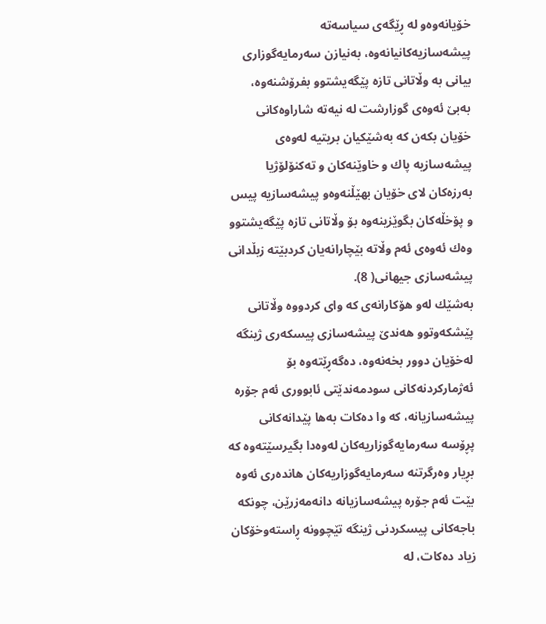خۆیانه‌وه‌و له‌ ڕێگه‌ى سیاسه‌ته‌ پیشه‌سازیه‌كانیانه‌وه‌، به‌نیازن سه‌رمایه‌گوزارى بیانى به‌ وڵاتانى تازه‌ پێگه‌یشتوو بفرۆشنه‌وه‌، به‌بێ ئه‌وه‌ى گوزارشت له‌ نیه‌ته‌ شاراوه‌كانى خۆیان بكه‌ن كه‌ به‌شێكیان بریتیه‌ له‌وه‌ى پیشه‌سازیه‌ پاك و خاوێنه‌كان و ته‌كنۆلۆژیا به‌رزه‌كان لاى خۆیان بهێڵنه‌وه‌و پیشه‌سازیه‌ پیس و پۆخڵه‌كان بگوێزینه‌وه‌ بۆ وڵاتانى تازه‌ پێگه‌یشتوو وه‌ك ئه‌وه‌ى ئه‌م وڵاته‌ بێچارانه‌یان كردبێته‌ زبڵدانى پیشه‌سازى جیهانى( 8).
به‌شێك له‌و هۆكارانه‌ى كه‌ وای كردووه‌ وڵاتانى پێشكه‌وتوو هه‌ندێ پیشه‌سازى پیسكه‌رى ژینگه‌ له‌خۆیان دوور بخه‌نه‌وه‌، ده‌گه‌ڕێته‌وه‌ بۆ ئه‌ژماركردنه‌كانى سودمه‌ندێتى ئابوورى ئه‌م جۆره‌ پیشه‌سازیانه‌، كه‌ وا ده‌كات به‌ها پێدانه‌كانى پڕۆسه‌ سه‌رمایه‌گوزاریه‌كان له‌وه‌دا بگیرسێته‌وه‌ كه‌ بڕیار وه‌رگرتنه‌ سه‌رمایه‌گوزاریه‌كان هانده‌رى ئه‌وه‌ بێت ئه‌م جۆره‌ پیشه‌سازیانه‌ دانه‌مه‌زرێن، چونكه‌ باجه‌كانى پیسكردنى ژینگه‌ تێچوونه‌ ڕاسته‌وخۆكان زیاد ده‌كات، له‌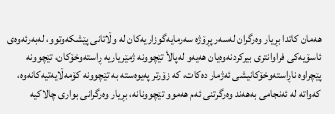هه‌مان كاتدا بڕیار وه‌رگران له‌سه‌ر پڕۆژه‌ سه‌رمایه‌گوزاریه‌كان له‌ وڵاتانى پێشكه‌وتوو، له‌به‌رئه‌وه‌ى ئاسۆیه‌كى فراوانترى بیركردنه‌وه‌یان هه‌یه‌و له‌پالأ تێچوونه‌ ژمێریاریه‌ ڕاسته‌وخۆكان، تێچوونه‌ پێچراوه‌ ناڕاسته‌وخۆكانیشى ئه‌ژمار ده‌كات، كه‌ زۆرتر په‌یوه‌سته‌ به‌ تێچوونه‌ كۆمه‌ڵایه‌تیه‌كانه‌وه‌، كه‌واته‌ له‌ ئه‌نجامى به‌هه‌ند وه‌رگرتنى ئه‌م هه‌موو تێچوونانه‌، بڕیار وه‌رگرانى بوارى چالاكیه‌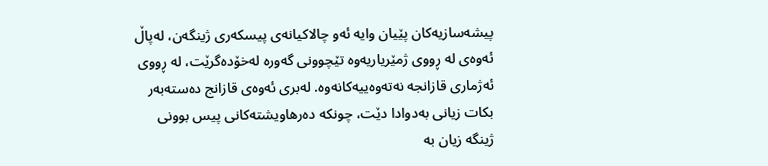پیشه‌سازیه‌كان پێیان وایه‌ ئه‌و چالاكیانه‌ى پیسكه‌رى ژینگه‌ن، له‌پاڵ ئه‌وه‌ى له‌ ڕووى ژمێریاریه‌وه‌ تێچوونى گه‌وره‌ له‌خۆده‌گرێت، له‌ ڕووى ئه‌ژمارى قازانجه‌ نه‌ته‌وه‌ییه‌كانه‌وه‌. له‌برى ئه‌وه‌ى قازانج ده‌سته‌به‌ر بكات زیانى به‌دوادا دێت، چونكه‌ ده‌رهاویشته‌كانى پیس بوونى ژینگه‌ زیان به‌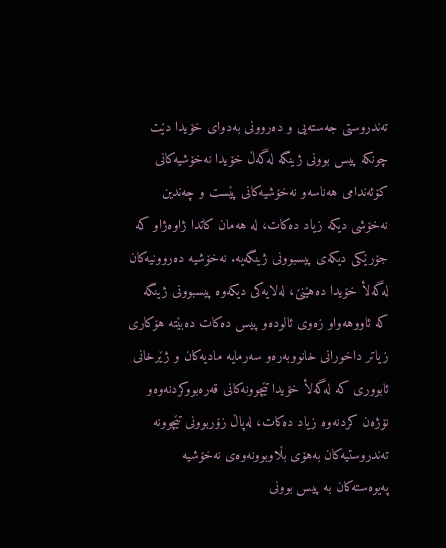ته‌ندروستى جه‌سته‌یى و ده‌روونى به‌دواى خۆیدا دێت چونكه‌ پیس بوونى ژینگه‌ له‌گه‌ڵ خۆیدا نه‌خۆشیه‌كانى كۆئه‌ندامى هه‌ناسه‌و نه‌خۆشیه‌كانى پێست و چه‌ندین نه‌خۆشى دیكه‌ زیاد ده‌كات، له‌ هه‌مان كاتدا ژاوه‌ژاو كه‌ جۆرێكى دیكه‌ى پیسبوونى ژینگه‌یه‌. نه‌خۆشیه‌ ده‌روونیه‌كان له‌گه‌لأ خۆیدا ده‌هێنێ، له‌لایه‌كى دیكه‌وه‌ پیسبوونى ژینگه‌ كه‌ ئاووهه‌واو زه‌وى ئالوده‌و پیس ده‌كات ده‌بێته‌ هۆكارى زیاتر داخورانى خانووبه‌ره‌و سه‌رمایه‌ مادیه‌كان و ژێرخانى ئابوورى كه‌ له‌گه‌لأ خۆیدا تێچوونه‌كانى قه‌ره‌بووكردنه‌وه‌و نۆژه‌ن كردنه‌وه‌ زیاد ده‌كات، له‌پاڵ زۆربوونى تێچوونه‌ ته‌ندروستیه‌كان به‌هۆى بڵاوبوونه‌وه‌ى نه‌خۆشیه‌ په‌یوه‌سته‌كان به‌ پیس بوونى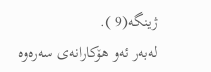ژینگه‌(9 ).
له‌به‌ر ئه‌و هۆكارانه‌ى سه‌ره‌وه‌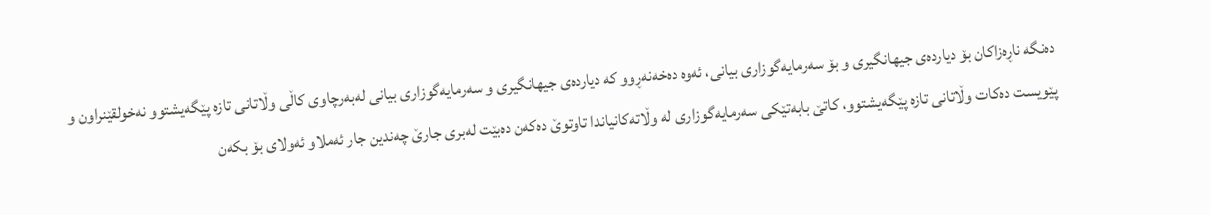ده‌نگه‌ ناڕه‌زاكان بۆ دیارده‌ى جیهانگیرى و بۆ سه‌رمایه‌گوزارى بیانى، ئه‌وه‌ ده‌خه‌نه‌ڕوو كه‌ دیارده‌ى جیهانگیرى و سه‌رمایه‌گوزارى بیانى له‌به‌رچاوى كاڵى وڵاتانى تازه‌ پێگه‌یشتوو نه‌خولقێنراون و پێویست ده‌كات وڵاتانى تازه‌ پێگه‌یشتوو، كاتێ بابه‌تێكى سه‌رمایه‌گوزارى له‌ وڵاته‌كانیاندا تاوتوێ ده‌كه‌ن ده‌بێت له‌برى جارێ چه‌ندین جار ئه‌ملاو ئه‌ولاى بۆ بكه‌ن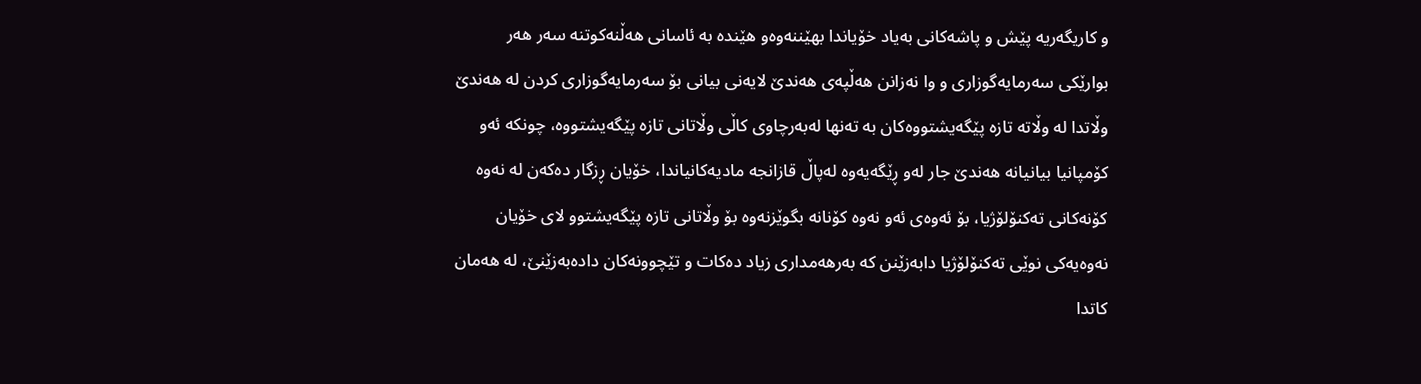و كاریگه‌ریه‌ پێش و پاشه‌كانى به‌یاد خۆیاندا بهێننه‌وه‌و هێنده‌ به‌ ئاسانى هه‌ڵنه‌كوتنه‌ سه‌ر هه‌ر بوارێكى سه‌رمایه‌گوزارى و وا نه‌زانن هه‌ڵپه‌ى هه‌ندێ لایه‌نى بیانى بۆ سه‌رمایه‌گوزارى كردن له‌ هه‌ندێ وڵاتدا له‌ وڵاته‌ تازه‌ پێگه‌یشتووه‌كان به‌ ته‌نها له‌به‌رچاوى كاڵى وڵاتانى تازه‌ پێگه‌یشتووه‌، چونكه‌ ئه‌و كۆمپانیا بیانیانه‌ هه‌ندێ جار له‌و ڕێگه‌یه‌وه‌ له‌پاڵ قازانجه‌ مادیه‌كانیاندا، خۆیان ڕزگار ده‌كه‌ن له‌ نه‌وه‌ كۆنه‌كانى ته‌كنۆلۆژیا، بۆ ئه‌وه‌ى ئه‌و نه‌وه‌ كۆنانه‌ بگوێزنه‌وه‌ بۆ وڵاتانى تازه‌ پێگه‌یشتوو لاى خۆیان نه‌وه‌یه‌كى نوێى ته‌كنۆلۆژیا دابه‌زێنن كه‌ به‌رهه‌مدارى زیاد ده‌كات و تێچوونه‌كان داده‌به‌زێنێ، له‌ هه‌مان كاتدا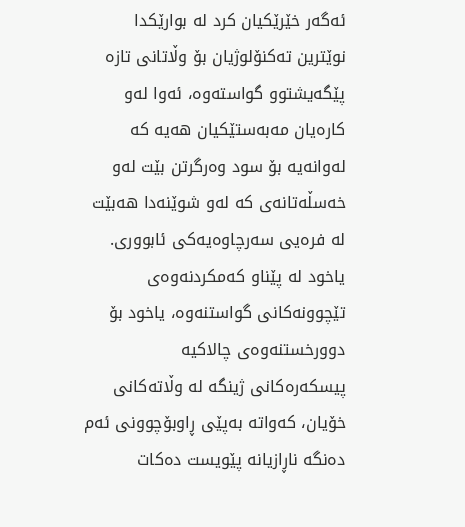ئه‌گه‌ر خێرێكیان كرد له‌ بوارێكدا نوێترین ته‌كنۆلوژیان بۆ وڵاتانى تازه‌ پێگه‌یشتوو گواسته‌وه‌، ئه‌وا له‌و كاره‌یان مه‌به‌ستێكیان هه‌یه‌ كه‌ له‌وانه‌یه‌ بۆ سود وه‌رگرتن بێت له‌و خه‌سڵه‌تانه‌ى كه‌ له‌و شوێنه‌دا هه‌بێت له‌ فره‌یى سه‌رچاوه‌یه‌كى ئابوورى. یاخود له‌ پێناو كه‌مكردنه‌وه‌ى تێچوونه‌كانى گواستنه‌وه‌، یاخود بۆ دوورخستنه‌وه‌ى چالاكیه‌ پیسكه‌ره‌كانى ژینگه‌ له‌ وڵاته‌كانى خۆیان، كه‌واته‌ به‌پێى ڕاوبۆچوونى ئه‌م ده‌نگه‌ ناڕازیانه‌ پێویست ده‌كات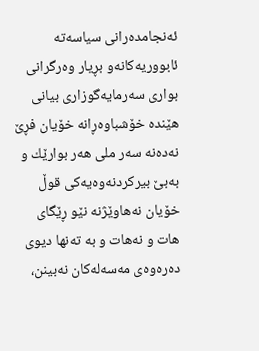ئه‌نجامده‌رانى سیاسه‌ته‌ ئابووریه‌كانه‌و بڕیار وه‌رگرانى بوارى سه‌رمایه‌گوزارى بیانى هێنده‌ خۆشباوه‌ڕانه‌ خۆیان فڕێ نه‌ده‌نه‌ سه‌ر ملى هه‌ر بوارێك و به‌بێ بیركردنه‌وه‌یه‌كى قوڵ خۆیان نه‌هاوێژنه‌ نێو ڕێگاى هات و نه‌هات و به‌ ته‌نها دیوى ده‌ره‌وه‌ى مه‌سه‌له‌كان نه‌بینن،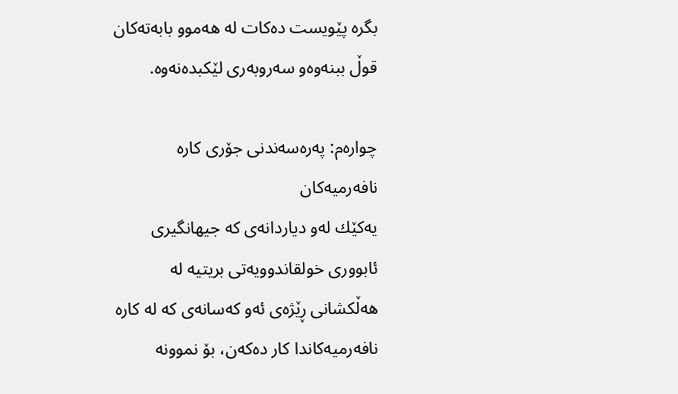بگره‌ پێویست ده‌كات له‌ هه‌موو بابه‌ته‌كان قوڵ ببنه‌وه‌و سه‌روبه‌رى لێكبده‌نه‌وه‌.

چواره‌م: په‌ره‌سه‌ندنى جۆرى كاره‌ نافه‌رمیه‌كان
یه‌كێك له‌و دیاردانه‌ى كه‌ جیهانگیرى ئابوورى خولقاندوویه‌تى بریتیه‌ له‌ هه‌ڵكشانى ڕێژه‌ى ئه‌و كه‌سانه‌ى كه‌ له‌ كاره‌ نافه‌رمیه‌كاندا كار ده‌كه‌ن، بۆ نموونه‌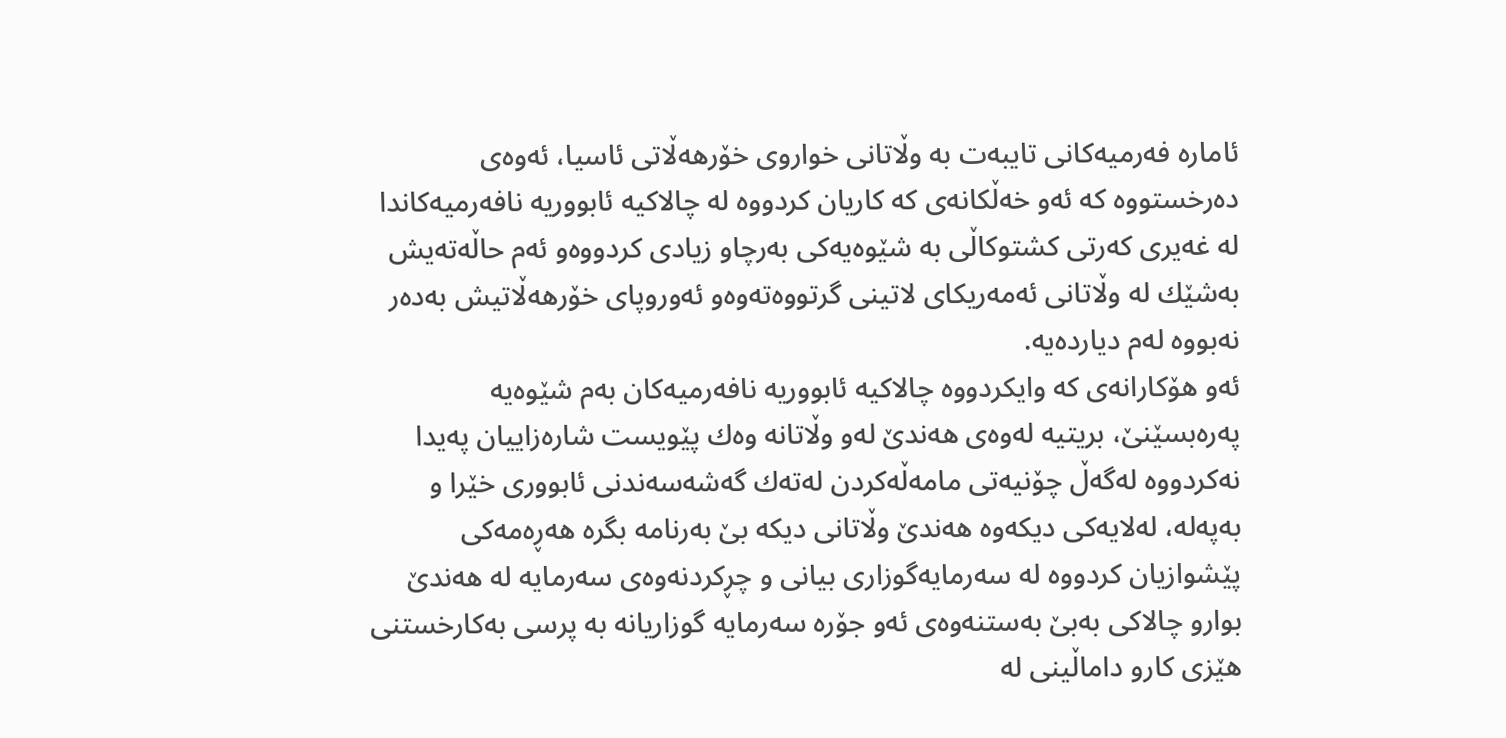ئاماره‌ فه‌رمیه‌كانى تایبه‌ت به‌ وڵاتانى خواروى خۆرهه‌ڵاتى ئاسیا، ئه‌وه‌ى ده‌رخستووه‌ كه‌ ئه‌و خه‌ڵكانه‌ى كه‌ كاریان كردووه‌ له‌ چالاكیه‌ ئابووریه‌ نافه‌رمیه‌كاندا له‌ غه‌یرى كه‌رتى كشتوكاڵى به‌ شێوه‌یه‌كى به‌رچاو زیادى كردووه‌و ئه‌م حاڵه‌ته‌یش به‌شێك له‌ وڵاتانى ئه‌مه‌ریكاى لاتینى گرتووه‌ته‌وه‌و ئه‌وروپاى خۆرهه‌ڵاتیش به‌ده‌ر نه‌بووه‌ له‌م دیارده‌یه‌.
ئه‌و هۆكارانه‌ى كه‌ وایكردووه‌ چالاكیه‌ ئابووریه‌ نافه‌رمیه‌كان به‌م شێوه‌یه‌ په‌ره‌بسێنێ، بریتیه‌ له‌وه‌ى هه‌ندێ له‌و وڵاتانه‌ وه‌ك پێویست شاره‌زاییان په‌یدا نه‌كردووه‌ له‌گه‌ڵ چۆنیه‌تى مامه‌ڵه‌كردن له‌ته‌ك گه‌شه‌سه‌ندنى ئابوورى خێرا و به‌په‌له‌، له‌لایه‌كى دیكه‌وه‌ هه‌ندێ وڵاتانى دیكه‌ بێ به‌رنامه‌ بگره‌ هه‌ڕه‌مه‌كى پێشوازیان كردووه‌ له‌ سه‌رمایه‌گوزارى بیانى و چڕكردنه‌وه‌ى سه‌رمایه‌ له‌ هه‌ندێ بوارو چالاكى به‌بێ به‌ستنه‌وه‌ى ئه‌و جۆره‌ سه‌رمایه‌ گوزاریانه‌ به‌ پرسى به‌كارخستنى هێزى كارو داماڵینى له‌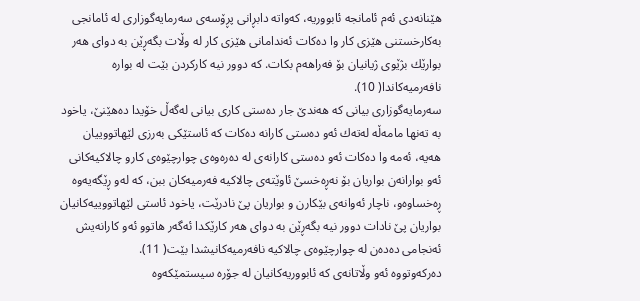هێنانه‌دى ئه‌م ئامانجه‌ ئابووریه‌، كه‌واته‌ دابڕانى پڕۆسه‌ى سه‌رمایه‌گوزارى له‌ ئامانجى به‌كارخستنى هێزى كار وا ده‌كات ئه‌ندامانى هێزى كار له‌ وڵات بگه‌ڕێن به‌ دواى هه‌ر بوارێك بژێوى ژیانیان بۆ فه‌راهه‌م بكات. كه‌ دوور نیه‌ كاركردن بێت له‌ بواره‌ نافه‌رمیه‌كاندا( 10).
سه‌رمایه‌گوزارى بیانى كه‌ هه‌ندێ جار ده‌ستى كارى بیانى له‌گه‌ڵ خۆیدا ده‌هێنێ، یاخود به‌ ته‌نها مامه‌ڵه‌ له‌ته‌ك ئه‌و ده‌ستى كارانه‌ ده‌كات كه‌ ئاستێكى به‌رزى لێهاتووییان هه‌یه‌، ئه‌مه‌ وا ده‌كات ئه‌و ده‌ستى كارانه‌ى له‌ ده‌ره‌وه‌ى چوارچێوه‌ى كارو چالاكیه‌كانى ئه‌و بوارانه‌ن بواریان بۆ نه‌ڕه‌خسێ ئاوێته‌ى چالاكیه‌ فه‌رمیه‌كان ببن، كه‌ له‌و ڕێگه‌یه‌وه‌ ڕه‌خساوه‌و، ناچار ئه‌وانه‌ى بێكارن و بواریان پێ نادرێت، یاخود ئاستى لێهاتووییه‌كانیان بواریان پێ نادات دوور نیه‌ بگه‌ڕێن به‌ دواى هه‌ر كارێكدا ئه‌گه‌ر هاتوو ئه‌و كارانه‌یش ئه‌نجامى ده‌ده‌ن له‌ چوارچێوه‌ى چالاكیه‌ نافه‌رمیه‌كانیشدا بێت( 11).
ده‌ركه‌وتووه‌ ئه‌و وڵاتانه‌ى كه‌ ئابووریه‌كانیان له‌ جۆره‌ سیستمێكه‌وه‌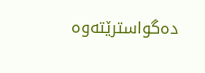ده‌گواسترێته‌وه‌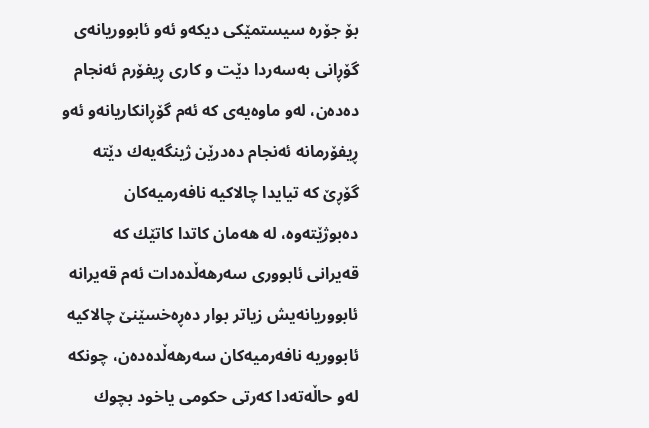بۆ جۆره‌ سیستمێكى دیكه‌و ئه‌و ئابووریانه‌ى گۆڕانى به‌سه‌ردا دێت و كارى ڕیفۆرم ئه‌نجام ده‌ده‌ن، له‌و ماوه‌یه‌ى كه‌ ئه‌م گۆڕانكاریانه‌و ئه‌و ڕیفۆرمانه‌ ئه‌نجام ده‌درێن ژینگه‌یه‌ك دێته‌ گۆڕێ كه‌ تیایدا چالاكیه‌ نافه‌رمیه‌كان ده‌بوژێته‌وه‌، له‌ هه‌مان كاتدا كاتێك كه‌ قه‌یرانى ئابوورى سه‌رهه‌ڵده‌دات ئه‌م قه‌یرانه‌ ئابووریانه‌یش زیاتر بوار ده‌ڕه‌خسێنێ چالاكیه‌ ئابووریه‌ نافه‌رمیه‌كان سه‌رهه‌ڵده‌ده‌ن، چونكه‌ له‌و حاڵه‌ته‌دا كه‌رتى حكومى یاخود بچوك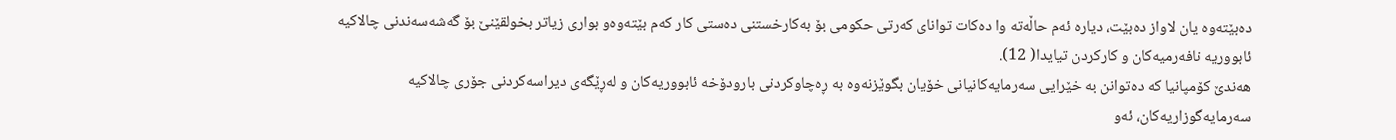ده‌بێته‌وه‌ یان لاواز ده‌بێت، دیاره‌ ئه‌م حاڵه‌ته‌ وا ده‌كات تواناى كه‌رتى حكومى بۆ به‌كارخستنى ده‌ستى كار كه‌م بێته‌وه‌و بوارى زیاتر بخولقێنێ بۆ گه‌شه‌سه‌ندنى چالاكیه‌ ئابووریه‌ نافه‌رمیه‌كان و كاركردن تیایدا( 12).
هه‌ندێ كۆمپانیا كه‌ ده‌توانن به‌ خێرایى سه‌رمایه‌كانیانى خۆیان بگوێزنه‌وه‌ به‌ ڕه‌چاوكردنى بارودۆخه‌ ئابووریه‌كان و له‌ڕێگه‌ى دیراسه‌كردنى جۆرى چالاكیه‌ سه‌رمایه‌گوزاریه‌كان، ئه‌و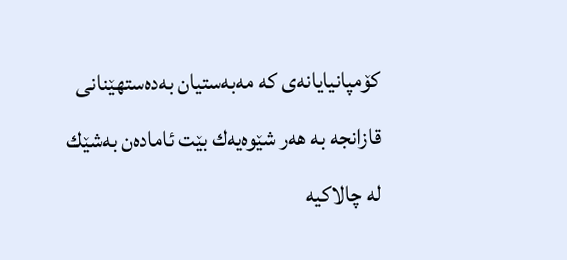كۆمپانیایانه‌ى كه‌ مه‌به‌ستیان به‌ده‌ستهێنانى قازانجه‌ به‌ هه‌ر شێوه‌یه‌ك بێت ئاماده‌ن به‌شێك له‌ چالاكیه‌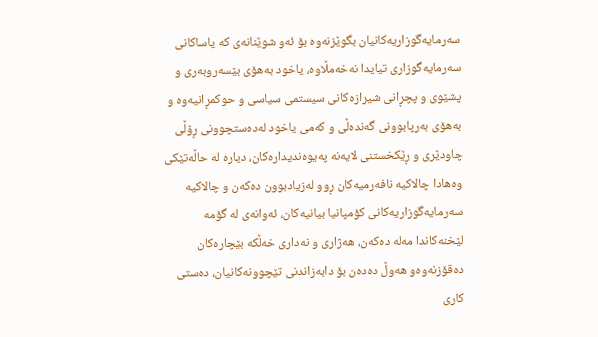سه‌رمایه‌گوزاریه‌كانیان بگوێزنه‌وه‌ بۆ ئه‌و شوێنانه‌ى كه‌ یاساكانى سه‌رمایه‌گوزارى تیایدا نه‌خه‌مڵاوه‌، یاخود به‌هۆى بێسه‌روبه‌رى و پشێوى و پچڕانى شیرازه‌كانى سیستمى سیاسى و حوكمڕانیه‌وه‌ و به‌هۆى به‌رپابوونى گه‌نده‌ڵى و كه‌مى یاخود له‌ده‌ستچوونى ڕۆڵى چاودێرى و ڕێكخستنى لایه‌نه‌ په‌یوه‌ندیداره‌كان، دیاره‌ له‌ حاڵه‌تێكى وه‌هادا چالاكیه‌ نافه‌رمیه‌كان ڕوو له‌زیادبوون ده‌كه‌ن و چالاكیه‌ سه‌رمایه‌گوزاریه‌كانى كۆمپانیا بیانیه‌كان، ئه‌وانه‌ى له‌ گۆمه‌ لێخنه‌كاندا مه‌له‌ ده‌كه‌ن، هه‌ژارى و نه‌دارى خه‌ڵكه‌ بێچاره‌كان ده‌قۆزنه‌وه‌و هه‌وڵ ده‌ده‌ن بۆ دابه‌زاندنى تێچوونه‌كانیان، ده‌ستى كارى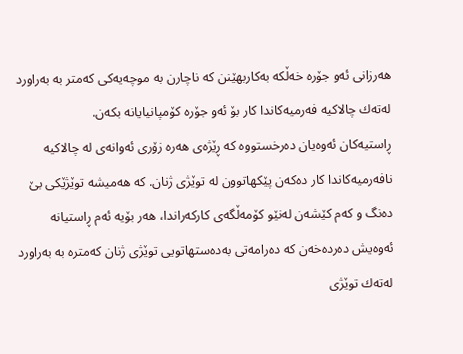هه‌رزانى ئه‌و جۆره‌ خه‌ڵكه‌ به‌كاربهێنن كه‌ ناچارن به‌ موچه‌یه‌كى كه‌متر به‌ به‌راورد له‌ته‌ك چالاكیه‌ فه‌رمیه‌كاندا كار بۆ ئه‌و جۆره‌ كۆمپانیایانه‌ بكه‌ن.
ڕاستیه‌كان ئه‌وه‌یان ده‌رخستووه‌ كه‌ ڕێژه‌ى هه‌ره‌ زۆرى ئه‌وانه‌ى له‌ چالاكیه‌ نافه‌رمیه‌كاندا كار ده‌كه‌ن پێكهاتوون له‌ توێژى ژنان. كه‌ هه‌میشه‌ توێژێكى بێ ده‌نگ و كه‌م كێشه‌ن له‌نێو كۆمه‌ڵگه‌ى كاركه‌راندا، هه‌ر بۆیه‌ ئه‌م ڕاستیانه‌ ئه‌وه‌یش ده‌رده‌خه‌ن كه‌ ده‌رامه‌تى به‌ده‌ستهاتویى توێژى ژنان كه‌متره‌ به‌ به‌راورد له‌ته‌ك توێژى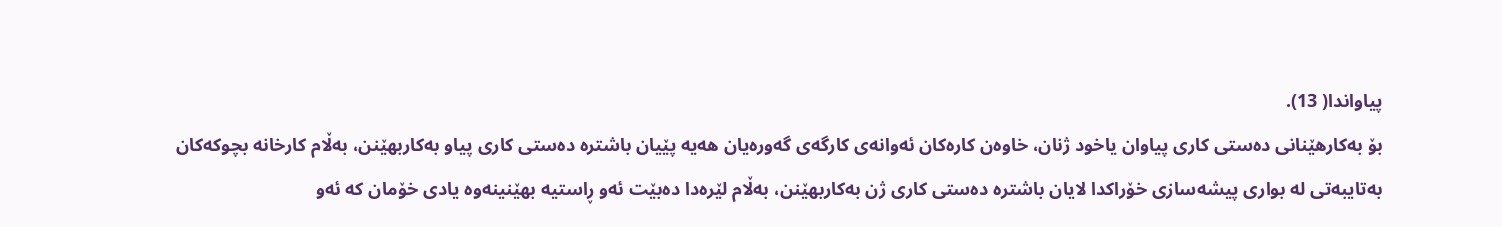پیاواندا( 13).
بۆ به‌كارهێنانى ده‌ستى كارى پیاوان یاخود ژنان، خاوه‌ن كاره‌كان ئه‌وانه‌ى كارگه‌ى گه‌وره‌یان هه‌یه‌ پێیان باشتره‌ ده‌ستى كارى پیاو به‌كاربهێنن، به‌ڵام كارخانه‌ بچوكه‌كان به‌تایبه‌تى له‌ بوارى پیشه‌سازى خۆراكدا لایان باشتره‌ ده‌ستى كارى ژن به‌كاربهێنن، به‌ڵام لێره‌دا ده‌بێت ئه‌و ڕاستیه‌ بهێنینه‌وه‌ یادى خۆمان كه‌ ئه‌و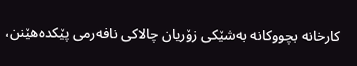كارخانه‌ بچووكانه‌ به‌شێكى زۆریان چالاكى نافه‌رمى پێكده‌هێنن،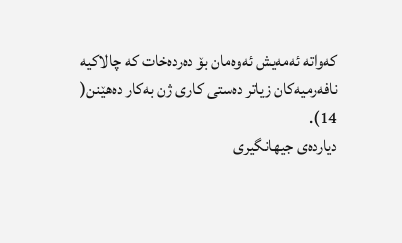كه‌واته‌ ئه‌مه‌یش ئه‌وه‌مان بۆ ده‌رده‌خات كه‌ چالاكیه‌ نافه‌رمیه‌كان زیاتر ده‌ستى كارى ژن به‌كار ده‌هێنن( 14).
دیارده‌ى جیهانگیرى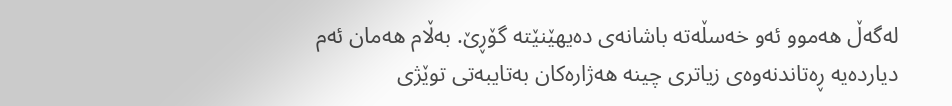له‌گه‌ڵ هه‌موو ئه‌و خه‌سڵه‌ته‌ باشانه‌ى ده‌یهێنێته‌ گۆڕێ. به‌ڵام هه‌مان ئه‌م دیارده‌یه‌ ڕه‌تاندنه‌وه‌ى زیاترى چینه‌ هه‌ژاره‌كان به‌تایبه‌تى توێژى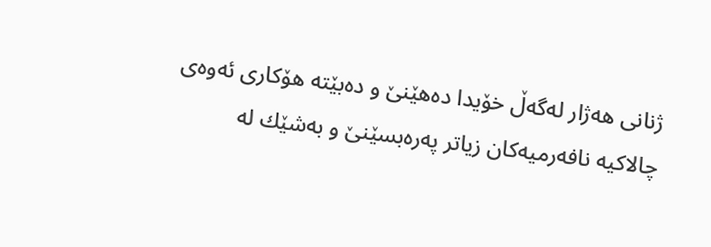ژنانى هه‌ژار له‌گه‌ڵ خۆیدا ده‌هێنێ و ده‌بێته‌ هۆكارى ئه‌وه‌ى چالاكیه‌ نافه‌رمیه‌كان زیاتر په‌ره‌بسێنێ و به‌شێك له‌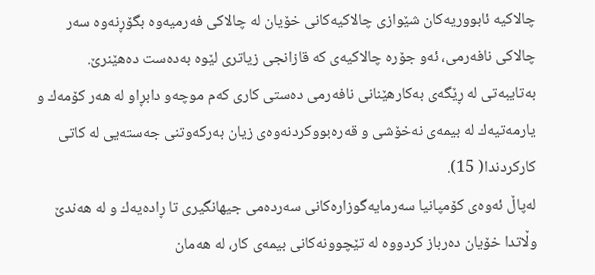چالاكیه‌ ئابووریه‌كان شێوازى چالاكیه‌كانى خۆیان له‌ چالاكى فه‌رمیه‌وه‌ بگۆڕنه‌وه‌ سه‌ر چالاكى نافه‌رمى، ئه‌و جۆره‌ چالاكیه‌ى كه‌ قازانجى زیاترى لێوه‌ به‌ده‌ست ده‌هێنرێ. به‌تایبه‌تى له‌ ڕێگه‌ى به‌كارهێنانى نافه‌رمى ده‌ستى كارى كه‌م موچه‌و دابڕاو له‌ هه‌ر كۆمه‌ك و یارمه‌تیه‌ك له‌ بیمه‌ى نه‌خۆشى و قه‌ره‌بووكردنه‌وه‌ى زیان به‌ركه‌وتنى جه‌سته‌یى له‌ كاتى كاركردندا( 15).
له‌پاڵ ئه‌وه‌ى كۆمپانیا سه‌رمایه‌گوزاره‌كانى سه‌رده‌مى جیهانگیرى تا ڕاده‌یه‌ك و له‌ هه‌ندێ وڵاتدا خۆیان ده‌رباز كردووه‌ له‌ تێچوونه‌كانى بیمه‌ى كار، له‌ هه‌مان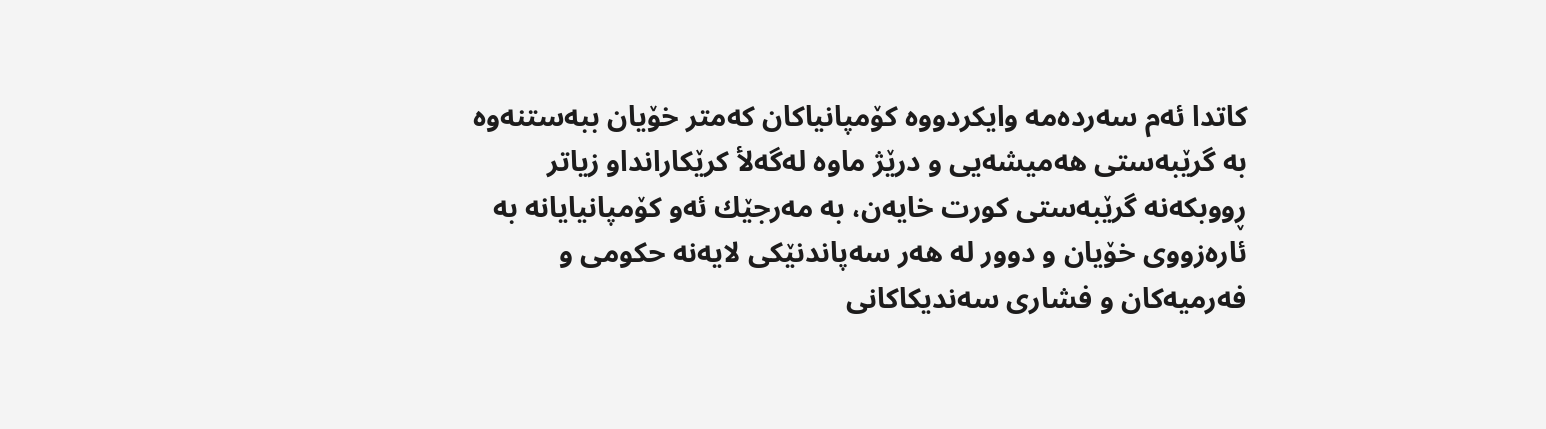كاتدا ئه‌م سه‌رده‌مه‌ وایكردووه‌ كۆمپانیاكان كه‌متر خۆیان ببه‌ستنه‌وه‌ به‌ گرێبه‌ستى هه‌میشه‌یى و درێژ ماوه‌ له‌گه‌لأ كرێكارانداو زیاتر ڕووبكه‌نه‌ گرێبه‌ستى كورت خایه‌ن، به‌ مه‌رجێك ئه‌و كۆمپانیایانه‌ به‌ ئاره‌زووى خۆیان و دوور له‌ هه‌ر سه‌پاندنێكى لایه‌نه‌ حكومى و فه‌رمیه‌كان و فشارى سه‌ندیكاكانى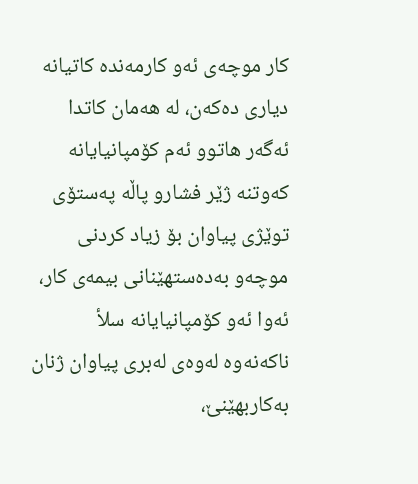كار موچه‌ى ئه‌و كارمه‌نده‌ كاتیانه‌ دیارى ده‌كه‌ن، له‌ هه‌مان كاتدا ئه‌گه‌ر هاتوو ئه‌م كۆمپانیایانه‌ كه‌وتنه‌ ژێر فشارو پاڵه‌ په‌ستۆى توێژى پیاوان بۆ زیاد كردنى موچه‌و به‌ده‌ستهێنانى بیمه‌ى كار، ئه‌وا ئه‌و كۆمپانیایانه‌ سلأ ناكه‌نه‌وه‌ له‌وه‌ى له‌برى پیاوان ژنان به‌كاربهێنێ،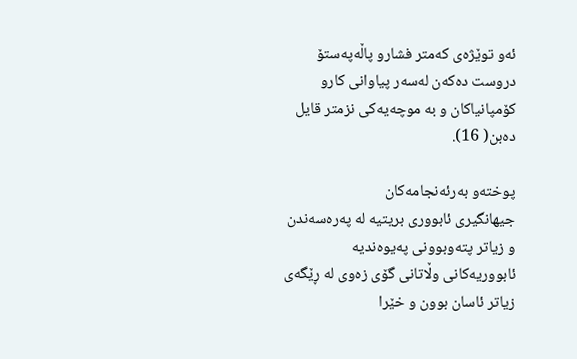ئه‌و توێژه‌ى كه‌متر فشارو پاڵه‌په‌ستۆ دروست ده‌كه‌ن له‌سه‌ر پیاوانى كارو كۆمپانیاكان و به‌ موچه‌یه‌كى نزمتر قایل ده‌بن( 16).

پوخته‌و به‌رئه‌نجامه‌كان
جیهانگیرى ئابوورى بریتیه‌ له‌ په‌ره‌سه‌ندن و زیاتر پته‌وبوونى په‌یوه‌ندیه‌ ئابووریه‌كانى وڵاتانى گۆى زه‌وى له‌ ڕێگه‌ى زیاتر ئاسان بوون و خێرا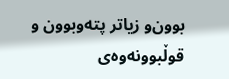بوون‌و زیاتر پته‌وبوون و قوڵبوونه‌وه‌ى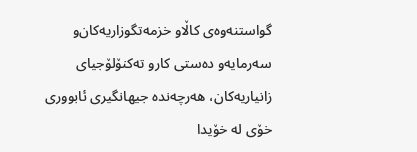گواستنه‌وه‌ى كاڵاو خزمه‌تگوزاریه‌كان‌و سه‌رمایه‌و ده‌ستى كارو ته‌كنۆلۆجیای زانیاریه‌كان، هه‌رچه‌نده‌ جیهانگیرى ئابوورى خۆى له‌ خۆیدا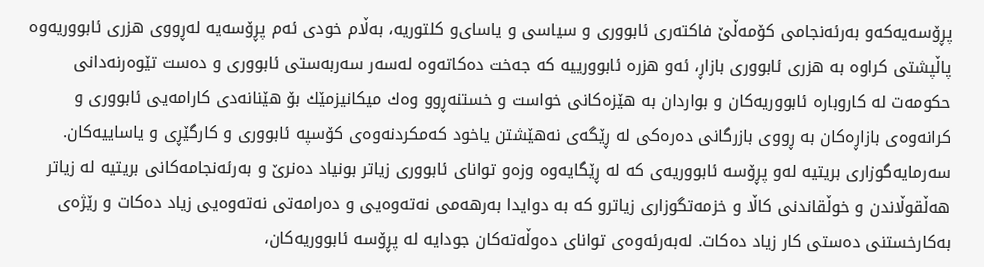پڕۆسه‌یه‌كه‌و به‌رئه‌نجامى كۆمه‌ڵێ فاكته‌رى ئابوورى و سیاسى و یاساى‌و كلتوریه‌، به‌ڵام خودى ئه‌م پڕۆسه‌یه‌ له‌ڕووى هزرى ئابووریه‌وه‌ پاڵپشتى كراوه‌ به‌ هزرى ئابوورى بازاڕ، ئه‌و هزره‌ ئابوورییه‌ كه‌ جه‌خت ده‌كاته‌وه‌ له‌سه‌ر سه‌ربه‌ستى ئابوورى و ده‌ست تێوه‌رنه‌دانى حكومه‌ت له‌ كاروباره‌ ئابووریه‌كان و بواردان به‌ هێزه‌كانى خواست و خستنه‌ڕوو وه‌ك میكانیزمێك بۆ هێنانه‌دى كارامه‌یى ئابوورى و كرانه‌وه‌ى بازاڕه‌كان به‌ ڕووى بازرگانى ده‌ره‌كى له‌ ڕێگه‌ى نه‌هێشتن یاخود كه‌مكردنه‌وه‌ى كۆسپه‌ ئابووری و كارگێڕى و یاساییه‌كان.
سه‌رمایه‌گوزارى بریتیه‌ له‌و پڕۆسه‌ ئابووریه‌ى كه‌ له‌ ڕێگایه‌وه‌ وزه‌و تواناى ئابوورى زیاتر بونیاد ده‌نرێ و به‌رئه‌نجامه‌كانى بریتیه‌ له‌ زیاتر هه‌ڵقوڵاندن و خوڵقاندنى كاڵا و خزمه‌تگوزارى زیاترو كه‌ به‌ دوایدا به‌رهه‌مى نه‌ته‌وه‌یى و ده‌رامه‌تى نه‌ته‌وه‌یى زیاد ده‌كات و رێژه‌ى به‌كارخستنى ده‌ستى كار زیاد ده‌كات. له‌به‌رئه‌وه‌ى تواناى ده‌وڵه‌ته‌كان جودایه‌ له‌ پڕۆسه‌ ئابووریه‌كان،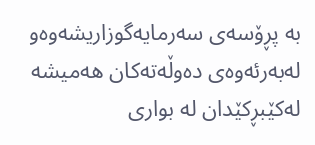به‌ پڕۆسه‌ى سه‌رمایه‌گوزاریشه‌وه‌و له‌به‌رئه‌وه‌ى ده‌وڵه‌ته‌كان هه‌میشه‌ له‌كێبڕكێدان له‌ بوارى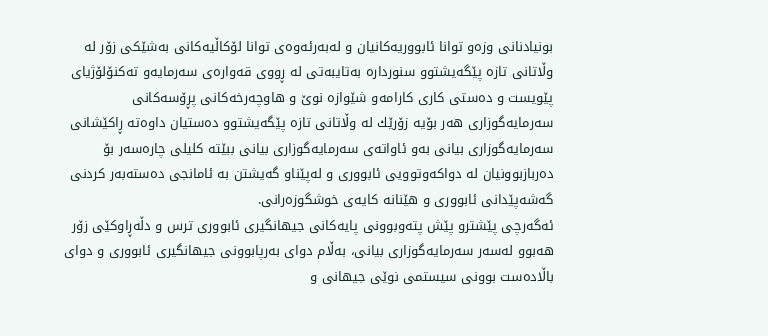بونیادنانى وزه‌و توانا ئابووریه‌كانیان و له‌به‌رئه‌وه‌ى توانا لۆكاڵیه‌كانى به‌شێكى زۆر له‌ وڵاتانى تازه‌ پێگه‌یشتوو سنورداره‌ به‌تایبه‌تى له‌ ڕووى قه‌واره‌ى سه‌رمایه‌و ته‌كنۆلۆژیاى پێویست و ده‌ستى كارى كارامه‌و شێوازه‌ نوێ و هاوچه‌رخه‌كانى پڕۆسه‌كانى سه‌رمایه‌گوزارى هه‌ر بۆیه‌ زۆرێك له‌ وڵاتانى تازه‌ پێگه‌یشتوو ده‌ستیان داوه‌ته‌ ڕاكێشانى سه‌رمایه‌گوزارى بیانى به‌و ئاواته‌ى سه‌رمایه‌گوزارى بیانى ببێته‌ كلیلى چاره‌سه‌ر بۆ ده‌ربازبوونیان له‌ دواكه‌وتوویى ئابوورى و له‌پێناو گه‌یشتن به‌ ئامانجى ده‌سته‌به‌ر كردنى گه‌شه‌پێدانى ئابوورى و هێنانه‌ كایه‌ى خوشگوزه‌رانى.
ئه‌گه‌رچى پێشترو پێش پته‌وبوونى پایه‌كانى جیهانگیرى ئابوورى ترس و دڵه‌ڕاوكێى زۆر هه‌بوو له‌سه‌ر سه‌رمایه‌گوزارى بیانى، به‌ڵام دواى به‌رپابوونى جیهانگیرى ئابوورى و دواى باڵاده‌ست بوونى سیستمى نوێى جیهانى و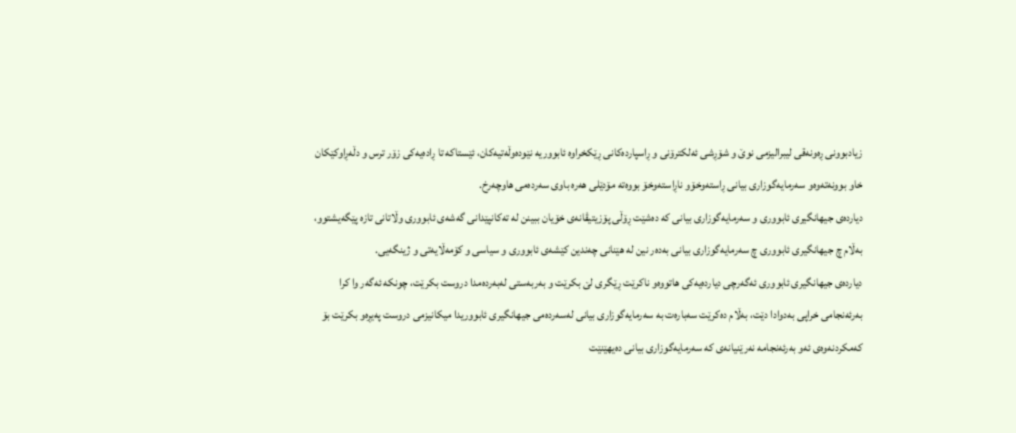زیادبوونى ڕه‌ونه‌قى لیبرالیزمى نوێ و شۆڕشى ئه‌لكترۆنى و ڕاسپارده‌كانى ڕێكخراوه‌ ئابووریه‌ نێوده‌وڵه‌تیه‌كان، ئێستاكه‌ تا ڕاده‌یه‌كى زۆر ترس و دڵه‌ڕاوكێكان خاو بوونه‌ته‌وه‌و سه‌رمایه‌گوزارى بیانى ڕاسته‌وخۆو ناڕاسته‌وخۆ بووه‌ته‌ مۆدێلى هه‌ره‌ باوى سه‌رده‌مى هاوچه‌رخ.
دیارده‌ى جیهانگیرى ئابوورى و سه‌رمایه‌گوزارى بیانى كه‌ ده‌شێت ڕۆڵى پۆزیتیڤانه‌ى خۆیان ببینن له‌ ته‌كانپێدانى گه‌شه‌ى ئابوورى وڵاتانى تازه‌ پێگه‌یشتوو، به‌ڵام چ جیهانگیرى ئابوورى چ سه‌رمایه‌گوزارى بیانى به‌ده‌ر نین له‌ هێنانى چه‌ندین كێشه‌ى ئابوورى و سیاسى و كۆمه‌ڵایه‌تى و ژینگه‌یى.
دیارده‌ى جیهانگیرى ئابوورى ئه‌گه‌رچى دیارده‌یه‌كى هاتووه‌و ناكرێت ڕێگرى لێ بكرێت و به‌ربه‌ستى له‌به‌رده‌مدا دروست بكرێت، چونكه‌ ئه‌گه‌ر وا كرا به‌رئه‌نجامى خراپى به‌دوادا دێت، به‌ڵام ده‌كرێت سه‌باره‌ت به‌ سه‌رمایه‌گوزارى بیانى له‌سه‌رده‌مى جیهانگیرى ئابووریدا میكانیزمى دروست په‌یڕه‌و بكرێت بۆ كه‌مكردنه‌وه‌ى ئه‌و به‌رئه‌نجامه‌ نه‌رێنیانه‌ى كه‌ سه‌رمایه‌گوزارى بیانى ده‌یهێنێت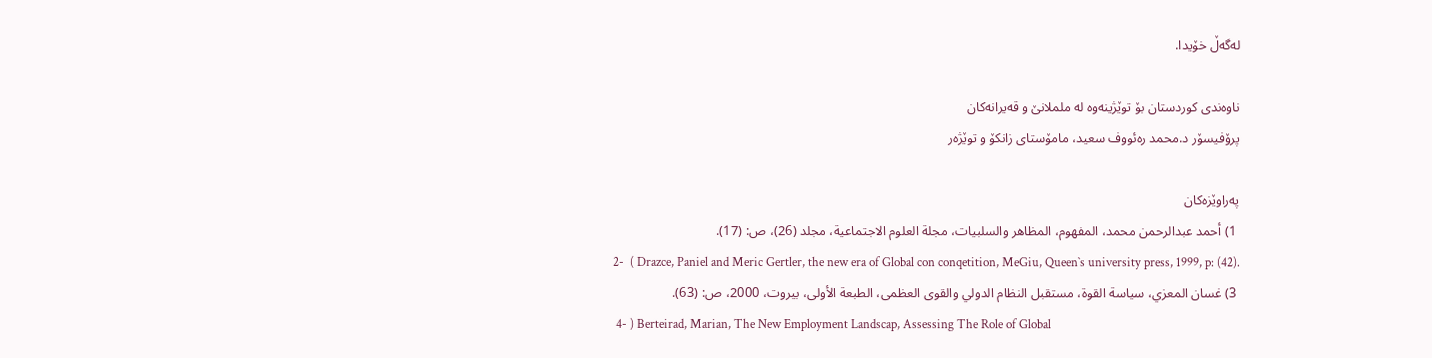له‌گه‌ڵ خۆیدا.

ناوه‌ندی كوردستان بۆ توێژینه‌وه‌ له‌ ململانێ و قه‌یرانه‌كان
پرۆفیسۆر د.محمد ره‌ئووف سعید، مامۆستای زانكۆ و توێژه‌ر

په‌راوێزه‌كان
 1) أحمد عبدالرحمن محمد، المفهوم، المظاهر والسلبيات، مجلة العلوم الاجتماعية، مجلد (26)، ص: (17).
2-  ( Drazce, Paniel and Meric Gertler, the new era of Global con conqetition, MeGiu, Queen`s university press, 1999, p: (42).
 3) غسان المعزي، سياسة القوة، مستقبل النظام الدولي والقوى العظمى، الطبعة الأولى، بيروت، 2000، ص: (63).
 4- ) Berteirad, Marian, The New Employment Landscap, Assessing The Role of Global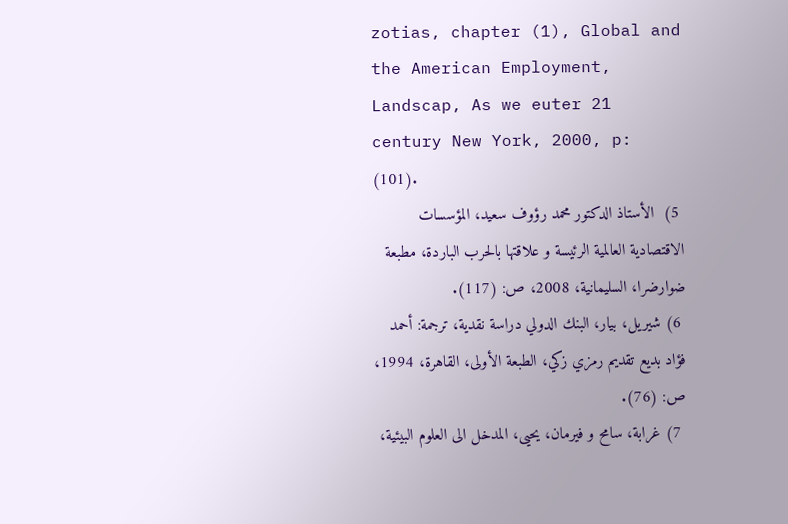zotias, chapter (1), Global and the American Employment, Landscap, As we euter 21 century New York, 2000, p: (101).
 5)  الأستاذ الدكتور محمد رؤوف سعيد، المؤسسات الاقتصادية العالمية الرئيسة و علاقتها بالحرب الباردة، مطبعة ضوارضرا، السليمانية، 2008، ص: (117).
 6) شيريل، بيار، البنك الدولي دراسة نقدية، ترجمة: أحمد فؤاد بديع تقديم رمزي زكي، الطبعة الأولى، القاهرة، 1994، ص: (76).
 7) غرابة، سامح و فيرمان، يحيى، المدخل الى العلوم البيئية،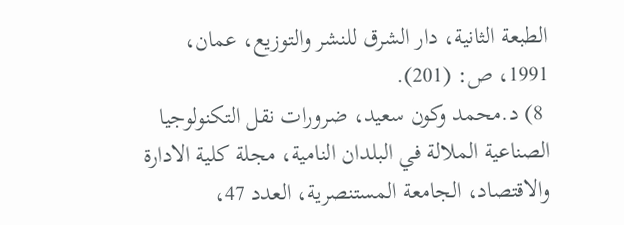الطبعة الثانية، دار الشرق للنشر والتوزيع، عمان، 1991، ص: (201).
 8) د.محمد وكون سعيد، ضرورات نقل التكنولوجيا الصناعية الملالة في البلدان النامية، مجلة كلية الادارة والاقتصاد، الجامعة المستنصرية، العدد 47،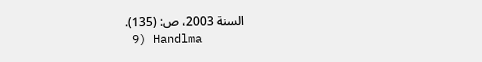السنة 2003، ص: (135).
 9) Handlma